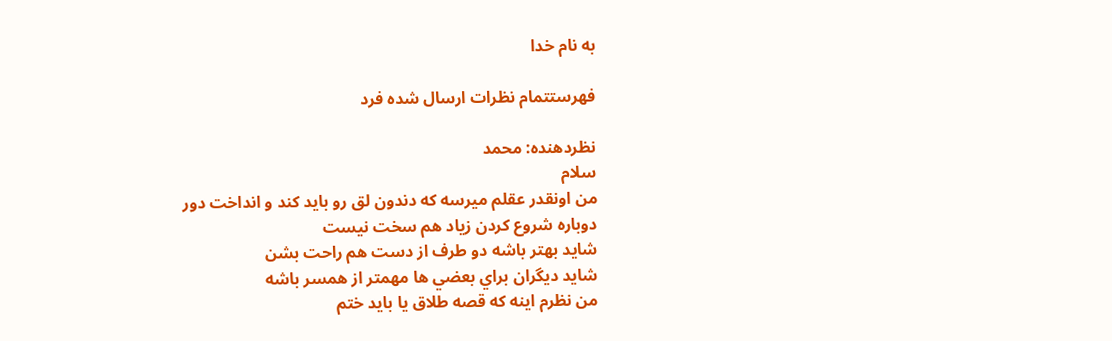به نام خدا

فهرستتمام نظرات ارسال شده فرد

نظردهنده: محمد
سلام
من اونقدر عقلم ميرسه كه دندون لق رو بايد كند و انداخت دور
دوباره شروع كردن زياد هم سخت نيست
شايد بهتر باشه دو طرف از دست هم راحت بشن
شايد ديگران براي بعضي ها مهمتر از همسر باشه
من نظرم اينه كه قصه طلاق يا بايد ختم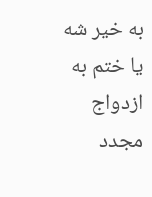به خير شه يا ختم به ازدواج مجدد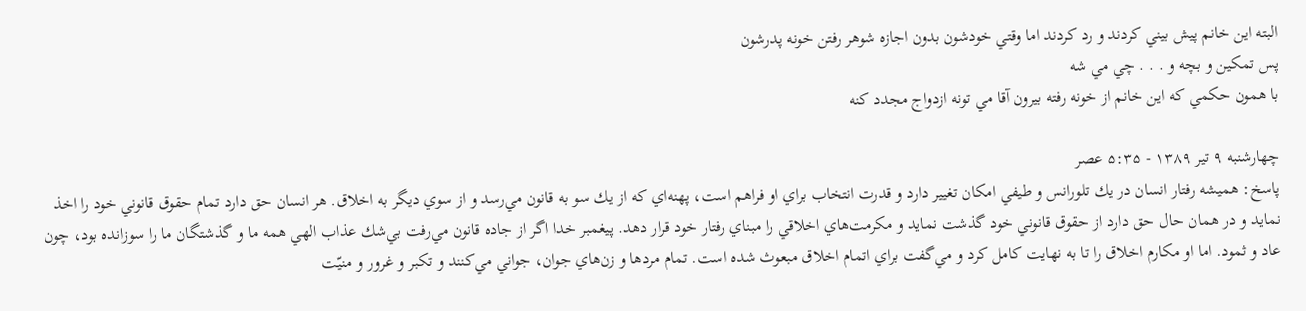البته اين خانم پيش بيني كردند و رد كردند اما وقتي خودشون بدون اجازه شوهر رفتن خونه پدرشون
پس تمكين و بچه و . . . چي مي شه
با همون حكمي كه اين خانم از خونه رفته بيرون آقا مي تونه ازدواج مجدد كنه

چهارشنبه ۹ تير ۱۳۸۹ - ۵:۳۵ عصر
پاسخ: هميشه رفتار انسان در يك تلورانس و طيفي امكان تغيير دارد و قدرت انتخاب براي او فراهم است، پهنه‌اي كه از يك سو به قانون مي‌رسد و از سوي ديگر به اخلاق. هر انسان حق دارد تمام حقوق قانوني خود را اخذ نمايد و در همان حال حق دارد از حقوق قانوني خود گذشت نمايد و مكرمت‌هاي اخلاقي را مبناي رفتار خود قرار دهد. پيغمبر خدا اگر از جاده قانون مي‌رفت بي‌شك عذاب الهي همه ما و گذشتگان ما را سوزانده بود، چون عاد و ثمود. اما او مكارم اخلاق را تا به نهايت كامل كرد و مي‌گفت براي اتمام اخلاق مبعوث شده است. تمام مردها و زن‌هاي جوان، جواني مي‌كنند و تكبر و غرور و منيّت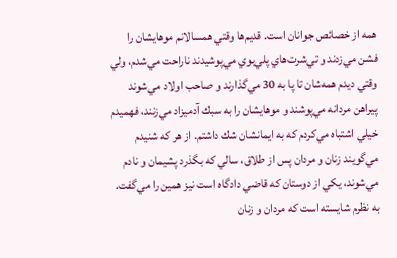همه از خصائص جوانان است. قديم‌ها وقتي همسالانم موهايشان را فشن مي‌زدند و تي‌شرت‌هاي پلي‌بوي مي‌پوشيدند ناراحت مي‌شدم، ولي وقتي ديدم همه‌شان تا پا به 30 مي‌گذارند و صاحب اولاد مي‌شوند پيراهن مردانه مي‌پوشند و موهايشان را به سبك آدميزاد مي‌زنند، فهميدم خيلي اشتباه مي‌كردم كه به ايمانشان شك داشتم. از هر كه شنيدم مي‌گويند زنان و مردان پس از طلاق، سالي كه بگذرد پشيمان و نادم مي‌شوند، يكي از دوستان كه قاضي دادگاه است نيز همين را مي‌گفت. به نظرم شايسته است كه مردان و زنان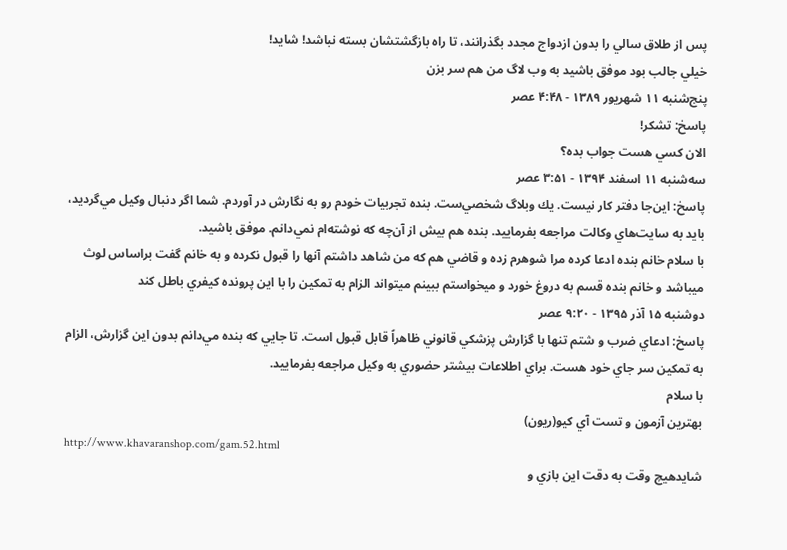پس از طلاق سالي را بدون ازدواج مجدد بگذرانند، تا راه بازگشتشان بسته نباشد! شايد!
خيلي جالب بود موفق باشيد به وب لاگ من هم سر بزن
پنج‌شنبه ۱۱ شهريور ۱۳۸۹ - ۴:۴۸ عصر
پاسخ: تشكر!
الان كسي هست جواب بده؟
سه‌شنبه ۱۱ اسفند ۱۳۹۴ - ۳:۵۱ عصر
پاسخ: اين‌جا دفتر كار نيست. يك وبلاگ شخصي‌ست. بنده تجربيات خودم رو به نگارش در آوردم. شما اگر دنبال وكيل مي‌گرديد، بايد به سايت‌هاي وكالت مراجعه بفرماييد. بنده هم بيش از آن‌چه كه نوشته‌ام نمي‌دانم. موفق باشيد.
با سلام خانم بنده ادعا كرده مرا شوهرم زده و قاضي هم كه من شاهد داشتم آنها را قبول نكرده و به خانم گفت براساس لوث ميباشد و خانم بنده قسم به دروغ خورد و ميخواستم ببينم ميتواند الزام به تمكين را با اين پرونده كيفري باطل كند
دوشنبه ۱۵ آذر ۱۳۹۵ - ۹:۲۰ عصر
پاسخ: ادعاي ضرب و شتم تنها با گزارش پزشكي قانوني ظاهراً قابل قبول است. تا جايي كه بنده مي‌دانم بدون اين گزارش، الزام به تمكين سر جاي خود هست. براي اطلاعات بيشتر حضوري به وكيل مراجعه بفرماييد.
با سلام
بهترين آزمون و تست آي كيو(ريون)
http://www.khavaranshop.com/gam.52.html
شايدهيچ وقت به دقت اين بازي و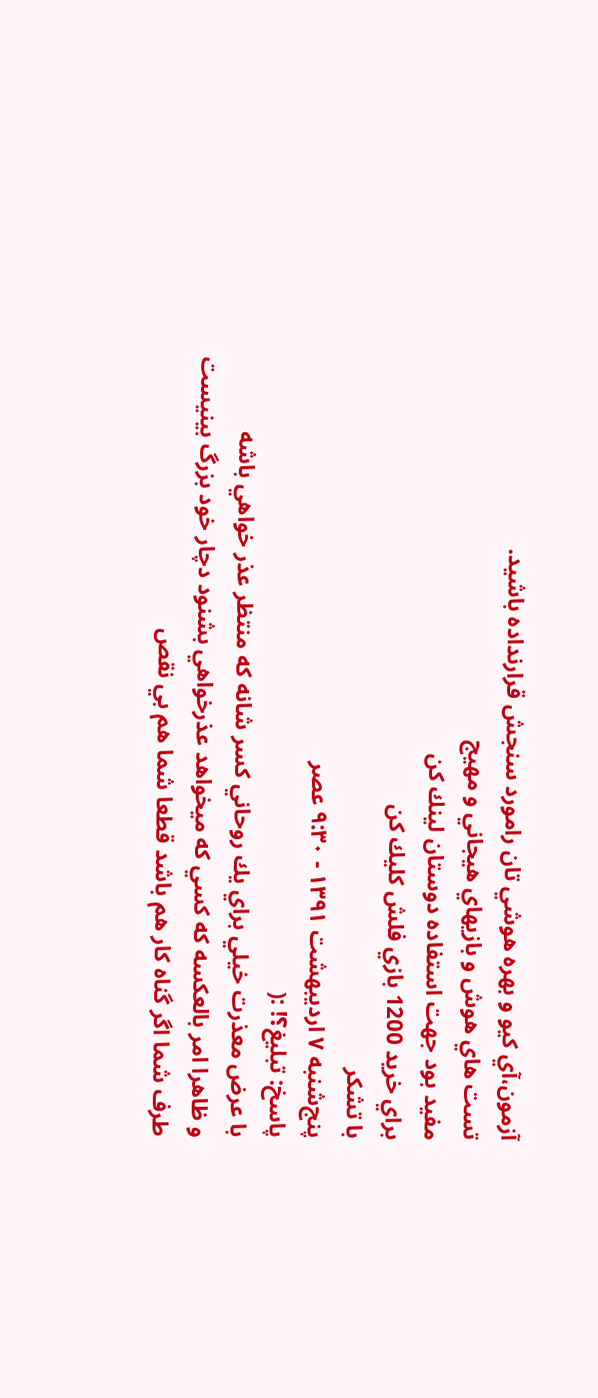آزمون،آي كيو و بهره هوشي تان رامورد سنجش قرارنداده باشيد.
تست هاي هوش و بازيهاي هيجاني و مهيج
مفيد بود جهت استفاده دوستان لينك كن
براي خريد 1200 بازي فلش كليك كن
با تشكر
پنج‌شنبه ۷ ارديبهشت ۱۳۹۱ - ۹:۳۰ عصر
پاسخ: تبليغ؟! :(
با عرض معذرت خيلي براي يك روحاني كسر شانه كه منتظر عذر خواهي باشه
و ظاهرا امر بالعكسه كه كسي كه ميخواهد عذرخواهي بشنود دچار خود بزرگ بينيست
طرف شما اگر گناه كار هم باشد قطعا شما هم بي نقص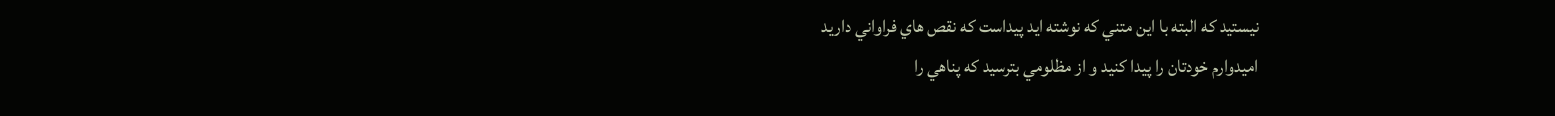نيستيد كه البته با اين متني كه نوشته ايد پيداست كه نقص هاي فراواني داريد
اميدوارم خودتان را پيدا كنيد و از مظلومي بترسيد كه پناهي را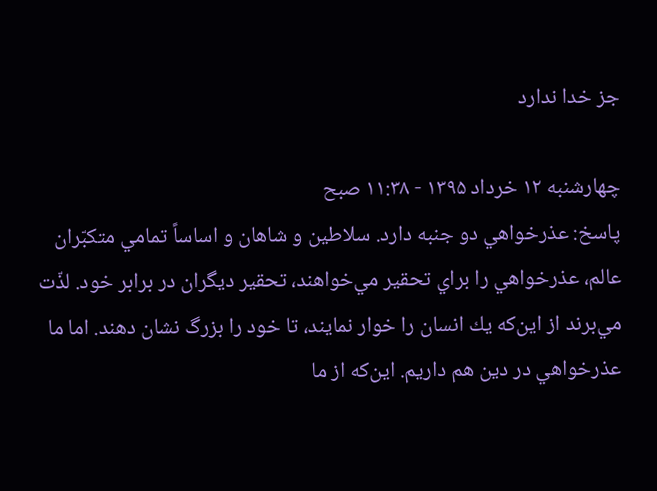جز خدا ندارد

چهارشنبه ۱۲ خرداد ۱۳۹۵ - ۱۱:۳۸ صبح
پاسخ: عذرخواهي دو جنبه دارد. سلاطين و شاهان و اساساً تمامي متكبّران عالم، عذرخواهي را براي تحقير مي‌خواهند، تحقير ديگران در برابر خود. لذّت مي‌برند از اين‌كه يك انسان را خوار نمايند، تا خود را بزرگ نشان دهند. اما ما عذرخواهي در دين هم داريم. اين‌كه از ما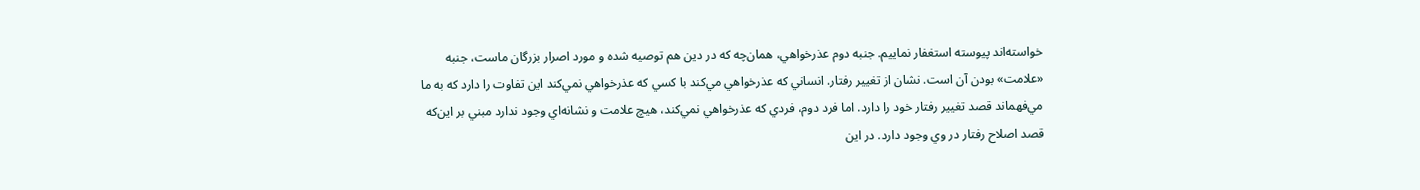خواسته‌اند پيوسته استغفار نماييم. جنبه دوم عذرخواهي، همان‌چه كه در دين هم توصيه شده و مورد اصرار بزرگان ماست، جنبه «علامت» بودن آن است. نشان از تغيير رفتار. انساني كه عذرخواهي مي‌كند با كسي كه عذرخواهي نمي‌كند اين تفاوت را دارد كه به ما مي‌فهماند قصد تغيير رفتار خود را دارد. اما فرد دوم، فردي كه عذرخواهي نمي‌كند، هيچ علامت و نشانه‌اي وجود ندارد مبني بر اين‌كه قصد اصلاح رفتار در وي وجود دارد. در اين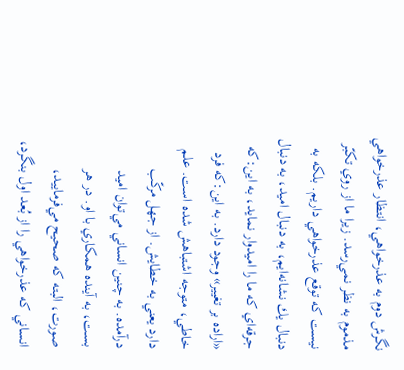نگرش دوم به عذرخواهي، انتظار عذرخواهي مذموم به نظر نمي‌رسد. زيرا ما از روي تكبّر نيست كه توقع عذرخواهي داريم. بلكه به دنبال يك نشانه‌ايم، به دنبال اميد، به دنبال جرقه‌اي كه ما را اميدوار نمايد، به اين‌:كه «اراده بر تغيير» وجود دارد. به اين‌:كه فرد خاطي، متوجه اشتباهش شده است. علم دارد يعني به خطايش. از جهل مركّب درآمده. به چنين انساني مي‌توان اميد بست، به آينده همكاري با او. در هر صورت‌، البته كه صحيح مي‌فرماييد، انساني كه عذرخواهي را از بُعد اول بنگرد،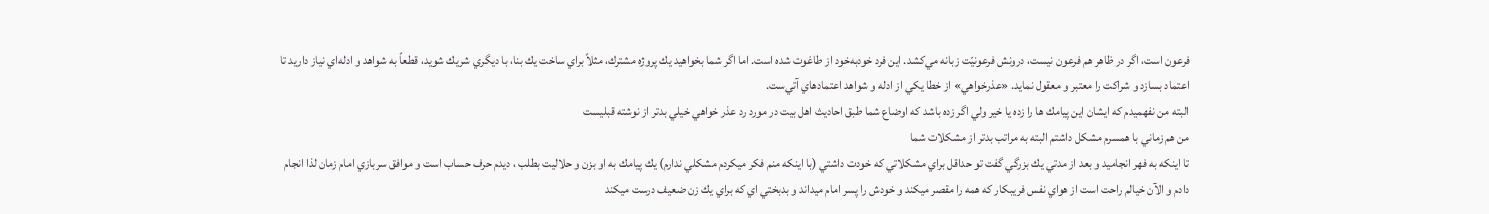فرعون است، اگر در ظاهر هم فرعون نيست، درونش فرعونيّت زبانه مي‌كشد. اين فرد خودبه‌خود از طاغوت شده است. اما اگر شما بخواهيد يك پروژه مشترك، مثلاً براي ساخت يك بنا، با ديگري شريك شويد، قطعاً به شواهد و ادله‌اي نياز داريد تا اعتماد بسازد و شراكت را معتبر و معقول نمايد. «عذرخواهي» از خطا يكي از ادله و شواهد اعتمادهاي آتي‌ست.
البته من نفهميدم كه ايشان اين پيامك ها را زده يا خير ولي اگر زده باشد كه اوضاع شما طبق احاديث اهل بيت در مورد رد عذر خواهي خيلي بدتر از نوشته قبليست
من هم زماني با همسرم مشكل داشتم البته به مراتب بدتر از مشكلات شما
تا اينكه به فهر انجاميد و بعد از مدتي يك بزرگي گفت تو حداقل براي مشكلاتي كه خودت داشتي (با اينكه منم فكر ميكردم مشكلي ندارم) يك پيامك به او بزن و حلاليت بطلب ، ديدم حرف حساب است و موافق سربازي امام زمان لذا انجام دادم و الآن خيالم راحت است از هواي نفس فريبكار كه همه را مقصر ميكند و خودش را پسر امام ميداند و بدبختي اي كه براي يك زن ضعيف درست ميكند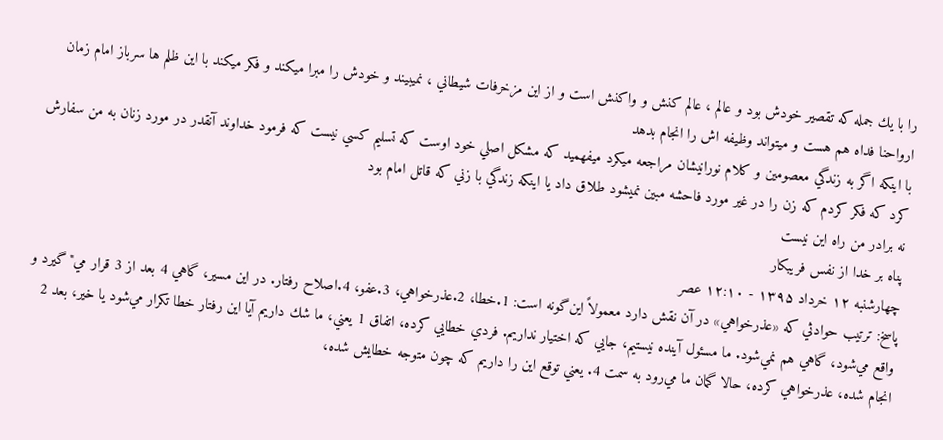را با يك جمله كه تقصير خودش بود و عالم ، عالم كنش و واكنش است و از اين مزخرفات شيطاني ، نميبيند و خودش را مبرا ميكند و فكر ميكند با اين ظلم ها سرباز امام زمان ارواحنا فداه هم هست و ميتواند وظيفه اش را انجام بدهد
با اينكه اگر به زندگي معصومين و كلام نورانيشان مراجعه ميكرد ميفهميد كه مشكل اصلي خود اوست كه تسليم كسي نيست كه فرمود خداوند آنقدر در مورد زنان به من سفارش كرد كه فكر كردم كه زن را در غير مورد فاحشه مبين نميشود طلاق داد يا اينكه زندگي با زني كه قاتل امام بود
نه برادر من راه اين نيست
پناه بر خدا از نفس فريبكار
چهارشنبه ۱۲ خرداد ۱۳۹۵ - ۱۲:۱۰ عصر
پاسخ: ترتيب حوادثي كه «عذرخواهي» در آن نقش دارد معمولاً اين‌گونه است: 1.خطا، 2.عذرخواهي، 3.عفو، 4.اصلاح رفتار. در اين مسير، گاهي 4 بعد از 3 قرار مي‌"گيرد و واقع مي‌شود، گاهي هم نمي‌شود. ما مسئول آينده نيستيم، جايي كه اختيار نداريم. فردي خطايي كرده، اتفاق 1 يعني، ما شك داريم آيا اين رفتار خطا تكرار مي‌شود يا خير، بعد 2 انجام شده، عذرخواهي كرده، حالا گمان ما مي‌رود به سمت 4. يعني توقع اين را داريم كه چون متوجه خطايش شده،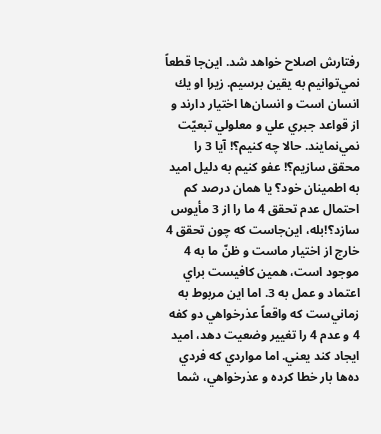رفتارش اصلاح خواهد شد. اين‌جا قطعاً نمي‌توانيم به يقين برسيم. زيرا او يك انسان است و انسان‌ها اختيار دارند و از قواعد جبري علي و معلولي تبعيّت نمي‌نمايند. حالا چه كنيم؟! آيا 3 را محقق سازيم؟! عفو كنيم به دليل اميد به اطمينان خود؟ يا همان درصد كم احتمال عدم تحقق 4 ما را از 3 مأيوس سازد؟!بله، اين‌جاست كه چون تحقق 4 خارج از اختيار ماست و ظنّ ما به 4 موجود است، همين كافيست براي اعتماد و عمل به 3. اما اين مربوط به زماني‌ست كه واقعاً عذرخواهي دو كفه 4 و عدم 4 را تغيير وضعيت دهد، اميد ايجاد كند يعني. اما مواردي كه فردي ده‌ها بار خطا كرده و عذرخواهي، شما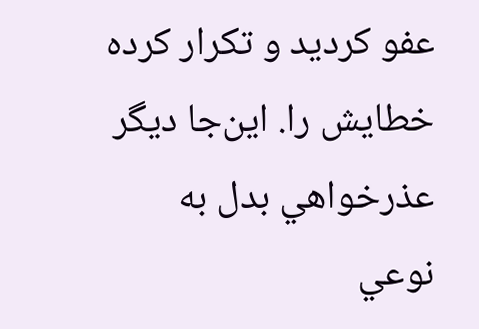عفو كرديد و تكرار كرده خطايش را. اين‌جا ديگر عذرخواهي بدل به نوعي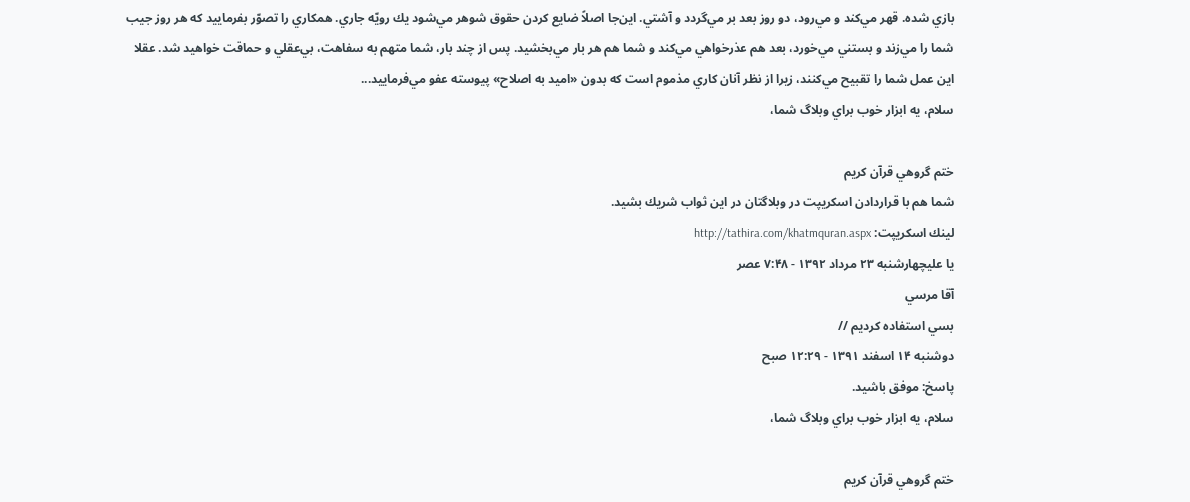بازي شده. قهر مي‌كند و مي‌رود، دو روز بعد بر مي‌گردد و آشتي. اين‌جا اصلاً‌ ضايع كردن حقوق شوهر مي‌شود يك رويّه جاري. همكاري را تصوّر بفرماييد كه هر روز جيب شما را مي‌زند و بستني مي‌خورد، بعد هم عذرخواهي مي‌كند و شما هم هر بار مي‌بخشيد. پس از چند بار، شما متهم به سفاهت، بي‌عقلي و حماقت خواهيد شد. عقلا اين عمل شما را تقبيح مي‌كنند، زيرا از نظر آنان كاري مذموم است كه بدون «اميد به اصلاح» پيوسته عفو مي‌فرماييد...
سلام، يه ابزار خوب براي وبلاگ شما،

ختم گروهي قرآن كريم
شما هم با قراردادن اسكريپت در وبلاگتان در اين ثواب شريك بشيد.
لينك اسكريپت: http://tathira.com/khatmquran.aspx
يا عليچهارشنبه ۲۳ مرداد ۱۳۹۲ - ۷:۴۸ عصر
آقا مرسي
بسي استفاده كرديم //
دوشنبه ۱۴ اسفند ۱۳۹۱ - ۱۲:۲۹ صبح
پاسخ: موفق باشيد.
سلام، يه ابزار خوب براي وبلاگ شما،

ختم گروهي قرآن كريم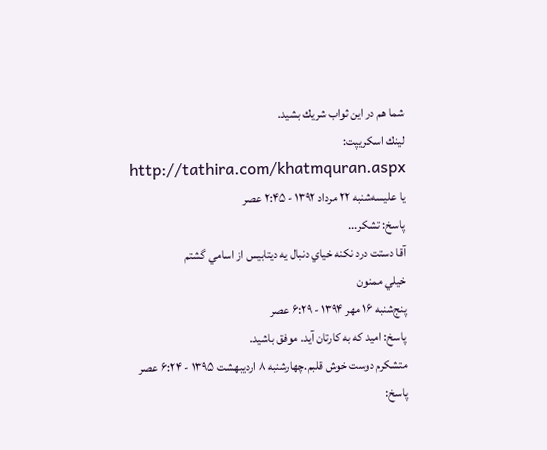شما هم در اين ثواب شريك بشيد.
لينك اسكريپت: http://tathira.com/khatmquran.aspx
يا عليسه‌شنبه ۲۲ مرداد ۱۳۹۲ - ۲:۴۵ عصر
پاسخ: تشكر...
آقا دستت درد نكنه خياي دنبال يه ديتابيس از اسامي گشتم
خيلي ممنون
پنج‌شنبه ۱۶ مهر ۱۳۹۴ - ۶:۲۹ عصر
پاسخ: اميد كه به كارتان آيد. موفق باشيد.
متشكرم دوست خوش قلبم.چهارشنبه ۸ ارديبهشت ۱۳۹۵ - ۶:۲۴ عصر
پاسخ: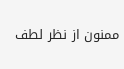ممنون از نظر لطف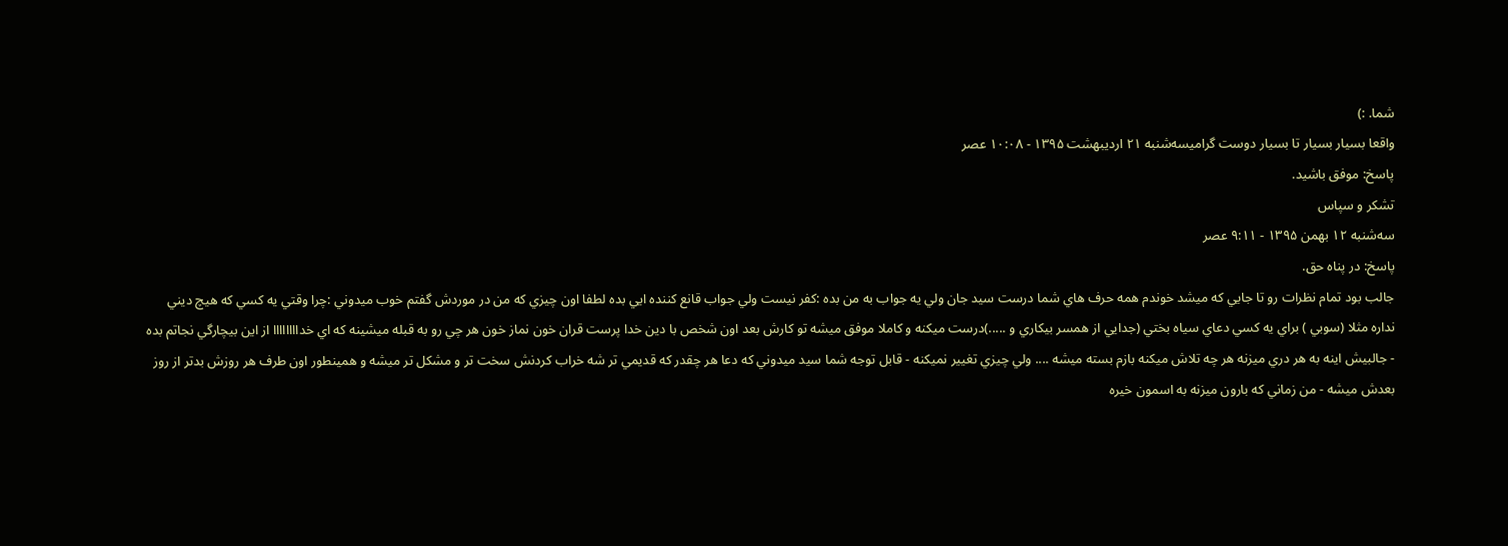شما. :)
واقعا بسيار بسيار تا بسيار دوست گراميسه‌شنبه ۲۱ ارديبهشت ۱۳۹۵ - ۱۰:۰۸ عصر
پاسخ: موفق باشيد.
تشكر و سپاس
سه‌شنبه ۱۲ بهمن ۱۳۹۵ - ۹:۱۱ عصر
پاسخ: در پناه حق.
جالب بود تمام نظرات رو تا جايي كه ميشد خوندم همه حرف هاي شما درست سيد جان ولي يه جواب به من بده :كفر نيست ولي جواب قانع كننده ايي بده لطفا اون چيزي كه من در موردش گفتم خوب ميدوني :چرا وقتي يه كسي كه هيچ ديني نداره مثلا (سوبي ) براي يه كسي دعاي سياه بختي (جدايي از همسر بيكاري و .....)درست ميكنه و كاملا موفق ميشه تو كارش بعد اون شخص با دين خدا پرست قران خون نماز خون هر چي رو به قبله ميشينه كه اي خداااااااا از اين بيچارگي نجاتم بده - جالبيش اينه به هر دري ميزنه هر چه تلاش ميكنه بازم بسته ميشه .... ولي چيزي تغيير نميكنه - قابل توجه شما سيد ميدوني كه دعا هر چقدر كه قديمي تر شه خراب كردنش سخت تر و مشكل تر ميشه و همينطور اون طرف هر روزش بدتر از روز بعدش ميشه - من زماني كه بارون ميزنه به اسمون خيره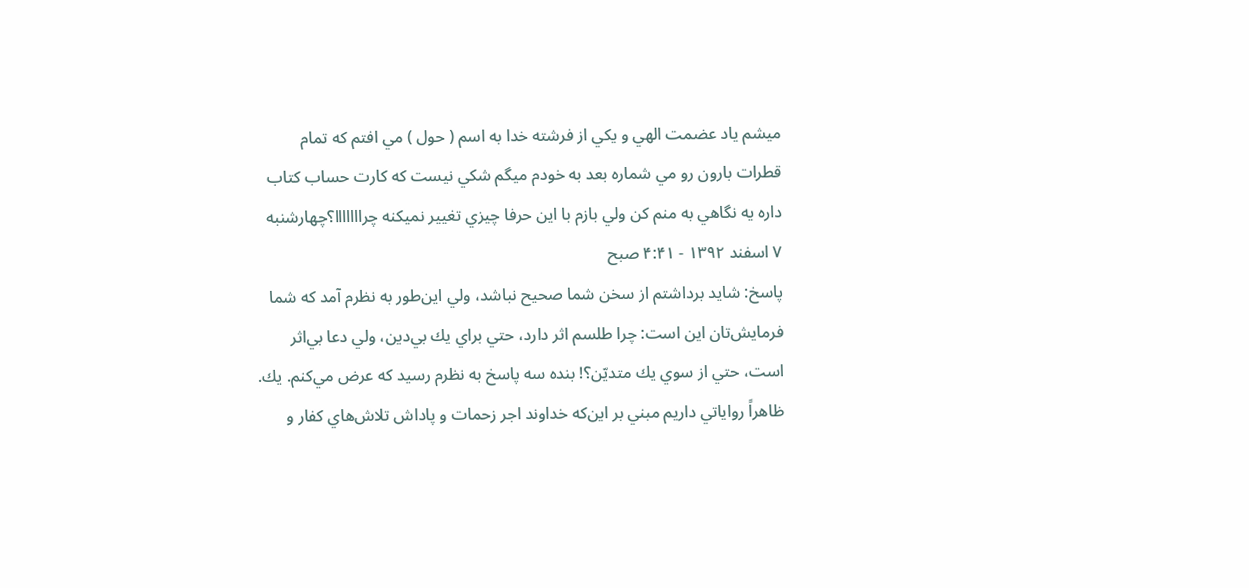ميشم ياد عضمت الهي و يكي از فرشته خدا به اسم ( حول ) مي افتم كه تمام قطرات بارون رو مي شماره بعد به خودم ميگم شكي نيست كه كارت حساب كتاب داره يه نگاهي به منم كن ولي بازم با اين حرفا چيزي تغيير نميكنه چرااااااا؟چهارشنبه ۷ اسفند ۱۳۹۲ - ۴:۴۱ صبح
پاسخ: شايد برداشتم از سخن شما صحيح نباشد، ولي اين‌طور به نظرم آمد كه شما فرمايش‌تان اين است: چرا طلسم اثر دارد، حتي براي يك بي‌دين، ولي دعا بي‌اثر است، حتي از سوي يك متديّن؟! بنده سه پاسخ به نظرم رسيد كه عرض مي‌كنم. يك. ظاهراً رواياتي داريم مبني بر اين‌كه خداوند اجر زحمات و پاداش تلاش‌هاي كفار و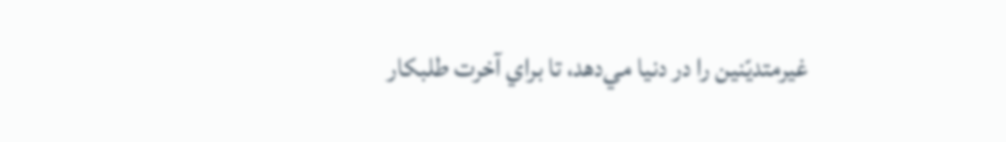غيرمتديّنين را در دنيا مي‌دهد، تا براي آخرت طلبكار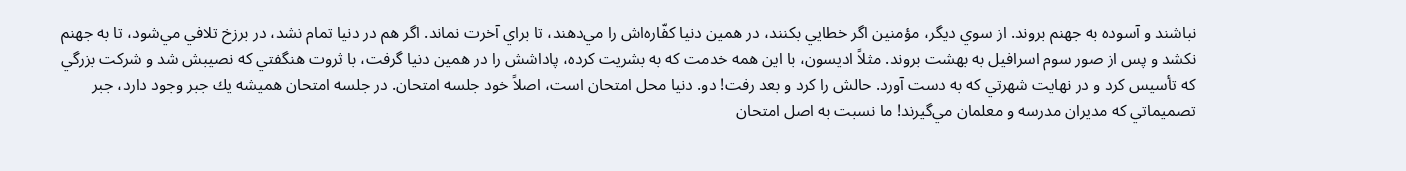نباشند و آسوده به جهنم بروند. از سوي ديگر، مؤمنين اگر خطايي بكنند، در همين دنيا كفّاره‌اش را مي‌دهند، تا براي آخرت نماند. اگر هم در دنيا تمام نشد، در برزخ تلافي مي‌شود، تا به جهنم نكشد و پس از صور سوم اسرافيل به بهشت بروند. مثلاً اديسون، با اين همه خدمت كه به بشريت كرده، پاداشش را در همين دنيا گرفت، با ثروت هنگفتي كه نصيبش شد و شركت بزرگي كه تأسيس كرد و در نهايت شهرتي كه به دست آورد. حالش را كرد و بعد رفت! دو. دنيا محل امتحان است، اصلاً خود جلسه امتحان. در جلسه امتحان هميشه يك جبر وجود دارد، جبر تصميماتي كه مديران مدرسه و معلمان مي‌گيرند! ما نسبت به اصل امتحان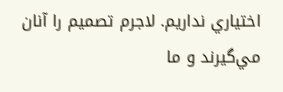اختياري نداريم. لاجرم تصميم را آنان مي‌گيرند و ما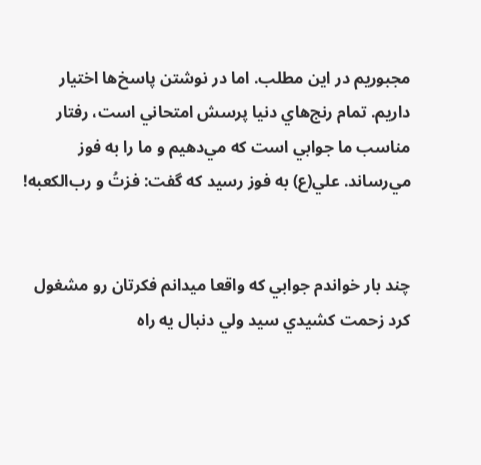مجبوريم در اين مطلب. اما در نوشتن پاسخ‌ها اختيار داريم. تمام رنج‌هاي دنيا پرسش امتحاني است، رفتار مناسب ما جوابي است كه مي‌دهيم و ما را به فوز مي‌رساند. علي(ع) به فوز رسيد كه گفت: فزتُ و رب‌الكعبه!


چند بار خواندم جوابي كه واقعا ميدانم فكرتان رو مشغول كرد زحمت كشيدي سيد ولي دنبال يه راه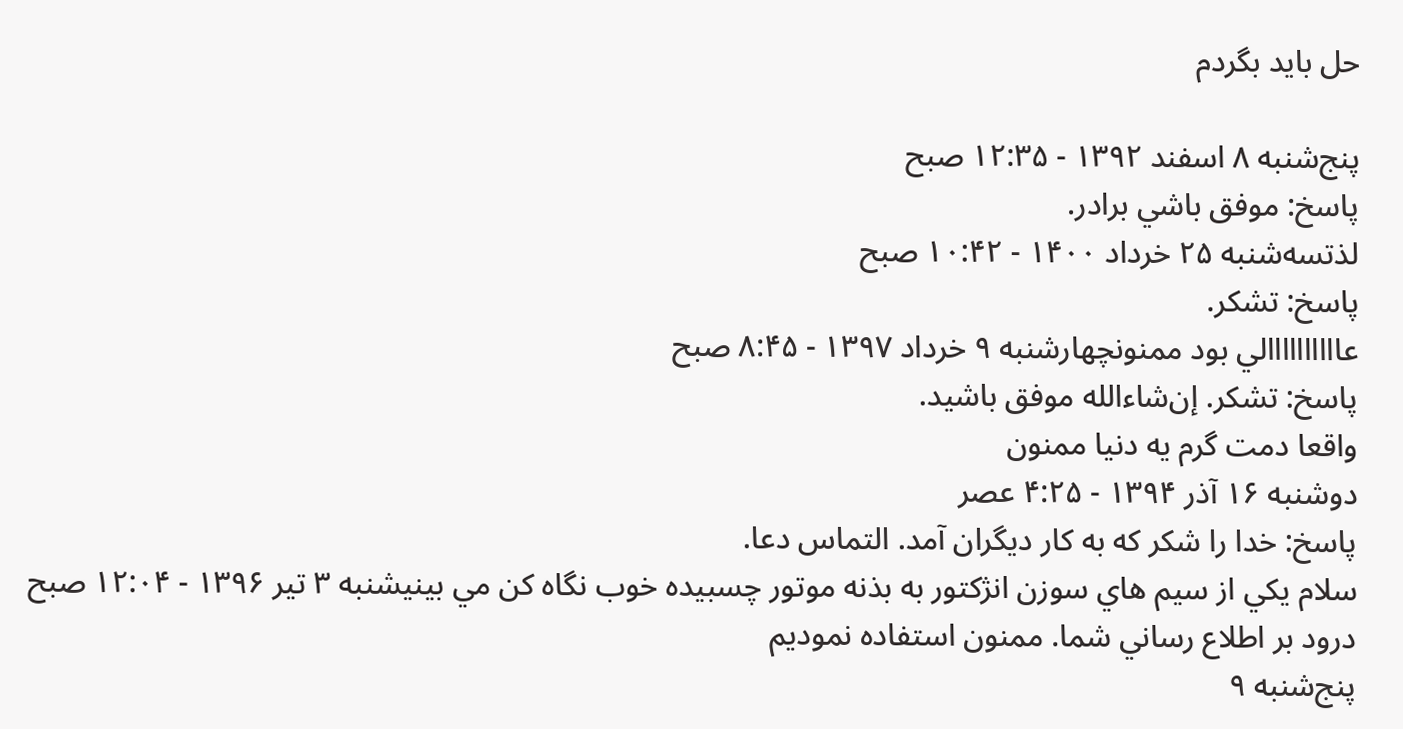حل بايد بگردم

پنج‌شنبه ۸ اسفند ۱۳۹۲ - ۱۲:۳۵ صبح
پاسخ: موفق باشي برادر.
لذتسه‌شنبه ۲۵ خرداد ۱۴۰۰ - ۱۰:۴۲ صبح
پاسخ: تشكر.
عاااااااااالي بود ممنونچهارشنبه ۹ خرداد ۱۳۹۷ - ۸:۴۵ صبح
پاسخ: تشكر. إن‌شاءالله موفق باشيد.
واقعا دمت گرم يه دنيا ممنون
دوشنبه ۱۶ آذر ۱۳۹۴ - ۴:۲۵ عصر
پاسخ: خدا را شكر كه به كار ديگران آمد. التماس دعا.
سلام يكي از سيم هاي سوزن انژكتور به بذنه موتور چسبيده خوب نگاه كن مي بينيشنبه ۳ تير ۱۳۹۶ - ۱۲:۰۴ صبح
درود بر اطلاع رساني شما. ممنون استفاده نموديم
پنج‌شنبه ۹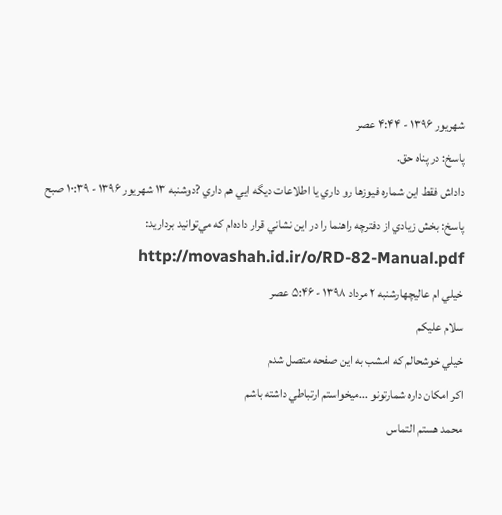شهريور ۱۳۹۶ - ۴:۴۴ عصر
پاسخ: در پناه حق.
داداش فقط اين شماره فيوزها رو داري يا اطلاعات ديگه ايي هم داري ?دوشنبه ۱۳ شهريور ۱۳۹۶ - ۱۰:۳۹ صبح
پاسخ: بخش زيادي از دفترچه راهنما را در اين نشاني قرار داده‌ام كه مي‌توانيد برداريد: http://movashah.id.ir/o/RD-82-Manual.pdf
خيلي ام عاليچهارشنبه ۲ مرداد ۱۳۹۸ - ۵:۴۶ عصر
سلام عليكم
خيلي خوشحالم كه امشب به اين صفحه متصل شدم
اكر امكان داره شمارتونو ...ميخواستم ارتباطي داشته باشم
محمد هستم التماس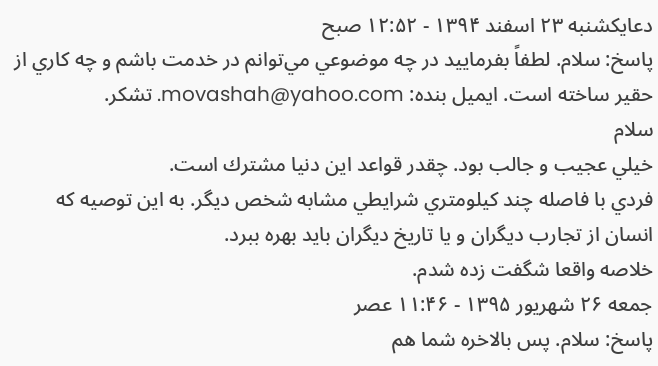دعايكشنبه ۲۳ اسفند ۱۳۹۴ - ۱۲:۵۲ صبح
پاسخ: سلام. لطفاً بفرماييد در چه موضوعي مي‌توانم در خدمت باشم و چه كاري از حقير ساخته است. ايميل بنده: movashah@yahoo.com. تشكر.
سلام
خيلي عجيب و جالب بود. چقدر قواعد اين دنيا مشترك است.
فردي با فاصله چند كيلومتري شرايطي مشابه شخص ديگر. به اين توصيه كه انسان از تجارب ديگران و يا تاريخ ديگران بايد بهره ببرد.
خلاصه واقعا شگفت زده شدم.
جمعه ۲۶ شهريور ۱۳۹۵ - ۱۱:۴۶ عصر
پاسخ: سلام. پس بالاخره شما هم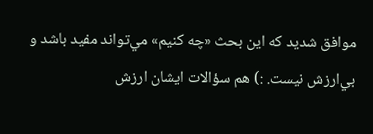موافق شديد كه اين بحث «چه كنيم» مي‌تواند مفيد باشد و بي‌ارزش نيست. :) هم سؤالات ايشان ارزش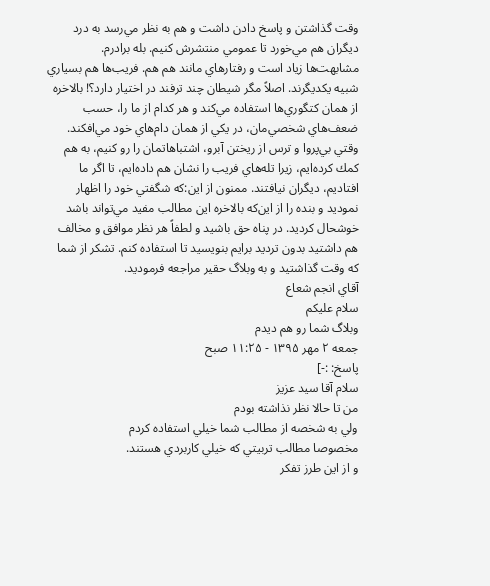وقت گذاشتن و پاسخ دادن داشت و هم به نظر مي‌رسد به درد ديگران هم مي‌خورد تا عمومي منتشرش كنيم. بله برادرم. مشابهت‌ها زياد است و رفتارهاي مانند هم هم. فريب‌ها هم بسياري شبيه يكديگرند. اصلاً مگر شيطان چند ترفند در اختيار دارد؟! بالاخره از همان كتگوري‌ها استفاده مي‌كند و هر كدام از ما را، حسب ضعف‌هاي شخصي‌مان، در يكي از همان دام‌هاي خود مي‌افكند. وقتي بي‌پروا و ترس از ريختن آبرو، اشتباهاتمان را رو كنيم، به هم كمك كرده‌ايم، زيرا تله‌هاي فريب را نشان هم داده‌ايم، تا اگر ما افتاديم، ديگران نيافتند. ممنون از اين‌:كه شگفتي خود را اظهار نموديد و بنده را از اين‌كه بالاخره اين مطالب مفيد مي‌تواند باشد خوشحال كرديد. در پناه حق باشيد و لطفاً هر نظر موافق و مخالف هم داشتيد بدون ترديد برايم بنويسيد تا استفاده كنم. تشكر از شما كه وقت گذاشتيد و به وبلاگ حقير مراجعه فرموديد.
آقاي انجم شعاع
سلام عليكم
وبلاگ شما رو هم ديدم
جمعه ۲ مهر ۱۳۹۵ - ۱۱:۲۵ صبح
پاسخ: :-]
سلام آقا سيد عزيز
من تا حالا نظر نذاشته بودم
ولي به شخصه از مطالب شما خيلي استفاده كردم
مخصوصا مطالب تربيتي كه خيلي كاربردي هستند.
و از اين طرز تفكر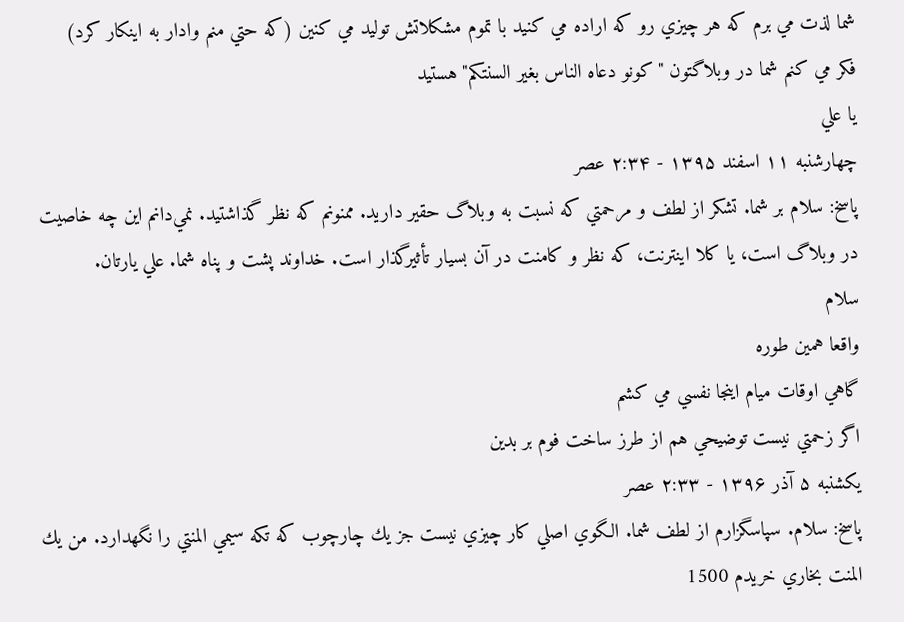شما لذت مي برم كه هر چيزي رو كه اراده مي كنيد با تموم مشكلاتش توليد مي كنين (كه حتي منم وادار به اينكار كرد)
فكر مي كنم شما در وبلاگتون "كونو دعاه الناس بغير السنتكم" هستيد
يا علي
چهارشنبه ۱۱ اسفند ۱۳۹۵ - ۲:۳۴ عصر
پاسخ: سلام بر شما. تشكر از لطف و مرحمتي كه نسبت به وبلاگ حقير داريد. ممنونم كه نظر گذاشتيد. نمي‌دانم اين چه خاصيت در وبلاگ است، يا كلا اينترنت، كه نظر و كامنت در آن بسيار تأثيرگذار است. خداوند پشت و پناه شما. علي يارتان.
سلام
واقعا همين طوره
گاهي اوقات ميام اينجا نفسي مي كشم
اگر زحمتي نيست توضيحي هم از طرز ساخت فوم بر بدين
يكشنبه ۵ آذر ۱۳۹۶ - ۲:۳۳ عصر
پاسخ: سلام. سپاسگزارم از لطف شما. الگوي اصلي كار چيزي نيست جز يك چارچوب كه تكه سيمي المنتي را نگهدارد. من يك المنت بخاري خريدم 1500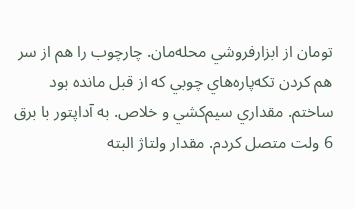تومان از ابزارفروشي محله‌مان. چارچوب را هم از سر هم كردن تكه‌پاره‌هاي چوبي كه از قبل مانده بود ساختم. مقداري سيم‌كشي و خلاص. به آداپتور با برق 6 ولت متصل كردم. مقدار ولتاژ البته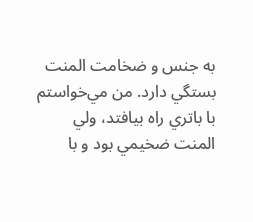به جنس و ضخامت المنت بستگي دارد. من مي‌خواستم با باتري راه بيافتد، ولي المنت ضخيمي بود و با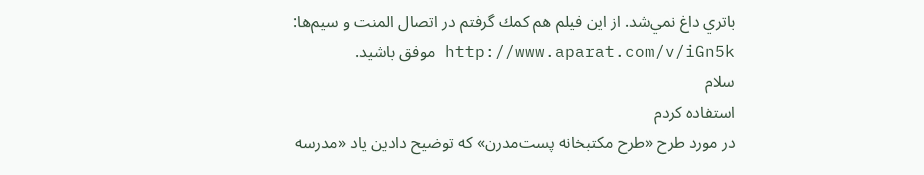باتري داغ نمي‌شد. از اين فيلم هم كمك گرفتم در اتصال المنت و سيم‌ها: http://www.aparat.com/v/iGn5k موفق باشيد.
سلام
استفاده كردم
در مورد طرح «طرح مكتبخانه پست‌مدرن» كه توضيح دادين ياد «مدرسه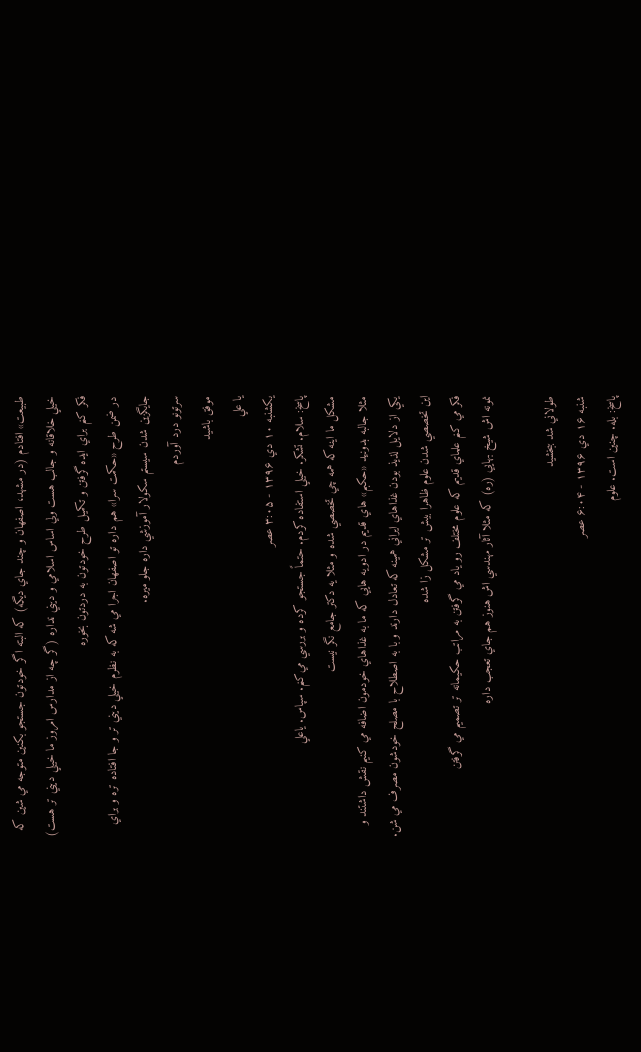طبيعت» افتادم (در مشهد، اصفهان و چند جاي ديگه) كه البته اگر خودتون جستجو بكنين متوجه مي شين كه خيلي خلاقانه و جالب هست ولي اساس اسلامي و ديني نداره (گر چه از مدارس امروز ما خيلي ديني تر هست)
فكر كنم براي ايده گرفتن و تكميل طرح خودتون به دردتون بخوره
در ضمن طرح «حكمت سرا» هم داره تو اصفهان اجرا مي شه كه به نظرم خيلي ديني تر و جا افتاده تره و براي جايگزين شدن سيستم سكولار آموزشي داره جلو ميره.
سرتونو درد آوردم
موفق باشيد
يا علي
يكشنبه ۱۰ دي ۱۳۹۶ - ۳:۰۵ عصر
پاسخ: سلام. تشكر. خيلي استفاده كردم. حتماً جستجو كرده و بررسي مي‌كنم. سپاس. ياعلي
مشكل ما اينه كه همه چي تخصصي شده و مثلا يه دكتر جامع نگر نيست
مثلا جالبه بدونيد «حكبم» هاي قديم در ادويه هايي كه ما به غذاهاي خودمون اضافه مي كنيم نقش داشتند و يكي از دلايل لذيذ بودن غذاهاي ايراني همينه كه تعادل دارند و با به اصطلاح با مصلح خودشون مصرف مي شن.
اين تخصصي شدن علوم ظاهرا بيش تر مشكل زا شده
فكر مي كنم علماي قديم كه علوم مختلف رو ياد مي گرفتن به مراتب حكيمانه تر تصميم مي گرفتن
نمونه اش شيخ بهايي (ره) كه مثلا آثار مهندسي اش هنوز هم جاي تعجب داره

طولاني شد ببخشيد
شنبه ۱۶ دي ۱۳۹۶ - ۶:۰۴ عصر
پاسخ: بله. چنين است. علوم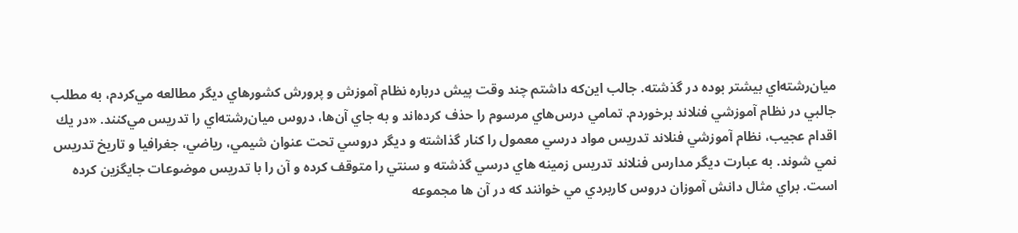ميان‌رشته‌اي بيشتر بوده در گذشته. جالب اين‌كه داشتم چند وقت پيش درباره نظام آموزش و پرورش كشورهاي ديگر مطالعه مي‌كردم، به مطلب جالبي در نظام آموزشي فنلاند برخوردم. تمامي درس‌هاي مرسوم را حذف كرده‌اند و به جاي آن‌ها، دروس ميان‌رشته‌اي را تدريس مي‌كنند. «در يك اقدام عجيب، نظام آموزشي فنلاند تدريس مواد درسي معمول را كنار گذاشته و ديگر دروسي تحت عنوان شيمي، رياضي، جغرافيا و تاريخ تدريس نمي شوند. به عبارت ديگر مدارس فنلاند تدريس زمينه هاي درسي گذشته و سنتي را متوقف كرده و آن را با تدريس موضوعات جايگزين كرده است. براي مثال دانش آموزان دروس كاربردي مي خوانند كه در آن ها مجموعه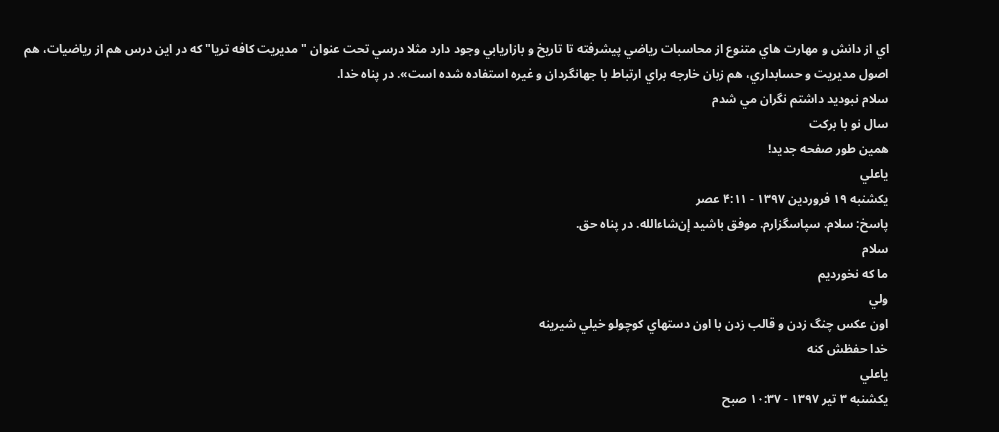اي از دانش و مهارت هاي متنوع از محاسبات رياضي پيشرفته تا تاريخ و بازاريابي وجود دارد مثلا درسي تحت عنوان "مديريت كافه تريا" كه در اين درس هم از رياضيات، هم اصول مديريت و حسابداري، هم زبان خارجه براي ارتباط با جهانگردان و غيره استفاده شده است». در پناه خدا.
سلام نبوديد داشتم نگران مي شدم
سال نو با بركت
همين طور صفحه جديد!
ياعلي
يكشنبه ۱۹ فروردين ۱۳۹۷ - ۴:۱۱ عصر
پاسخ: سلام. سپاسگزارم. موفق باشيد إن‌شاءالله. در پناه حق.
سلام
ما كه نخورديم
ولي
اون عكس چنگ زدن و قالب زدن با اون دستهاي كوچولو خيلي شيرينه
خدا حفظش كنه
ياعلي
يكشنبه ۳ تير ۱۳۹۷ - ۱۰:۳۷ صبح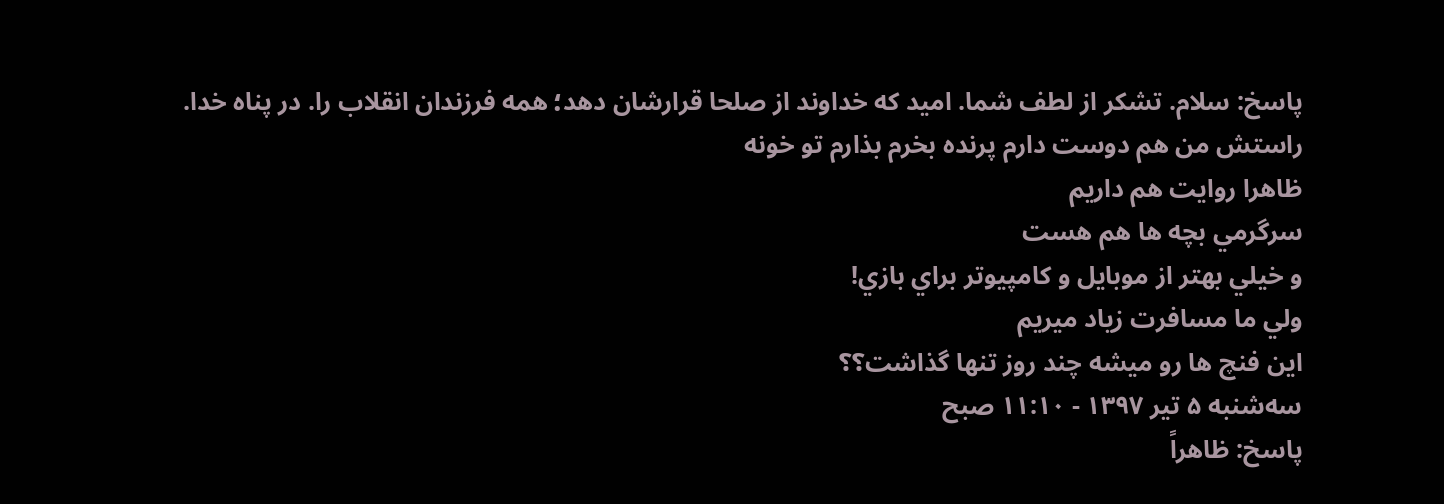پاسخ: سلام. تشكر از لطف شما. اميد كه خداوند از صلحا قرارشان دهد؛ همه فرزندان انقلاب را. در پناه خدا.
راستش من هم دوست دارم پرنده بخرم بذارم تو خونه
ظاهرا روايت هم داريم
سرگرمي بچه ها هم هست
و خيلي بهتر از موبايل و كامپيوتر براي بازي!
ولي ما مسافرت زياد ميريم
اين فنچ ها رو ميشه چند روز تنها گذاشت؟؟
سه‌شنبه ۵ تير ۱۳۹۷ - ۱۱:۱۰ صبح
پاسخ: ظاهراً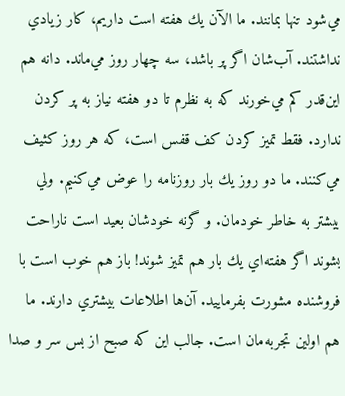مي‌شود تنها بمانند. ما الآن يك هفته است داريم، كار زيادي نداشتند. آب‌شان اگر پر باشد، سه چهار روز مي‌ماند. دانه هم اين‌قدر كم مي‌خورند كه به نظرم تا دو هفته نياز به پر كردن ندارد. فقط تميز كردن كف قفس است، كه هر روز كثيف مي‌كنند. ما دو روز يك بار روزنامه را عوض مي‌كنيم. ولي بيشتر به خاطر خودمان. و گرنه خودشان بعيد است ناراحت بشوند اگر هفته‌اي يك بار هم تميز شوند! باز هم خوب است با فروشنده مشورت بفرماييد. آن‌ها اطلاعات بيشتري دارند. ما هم اولين تجربه‌مان است. جالب اين كه صبح از بس سر و صدا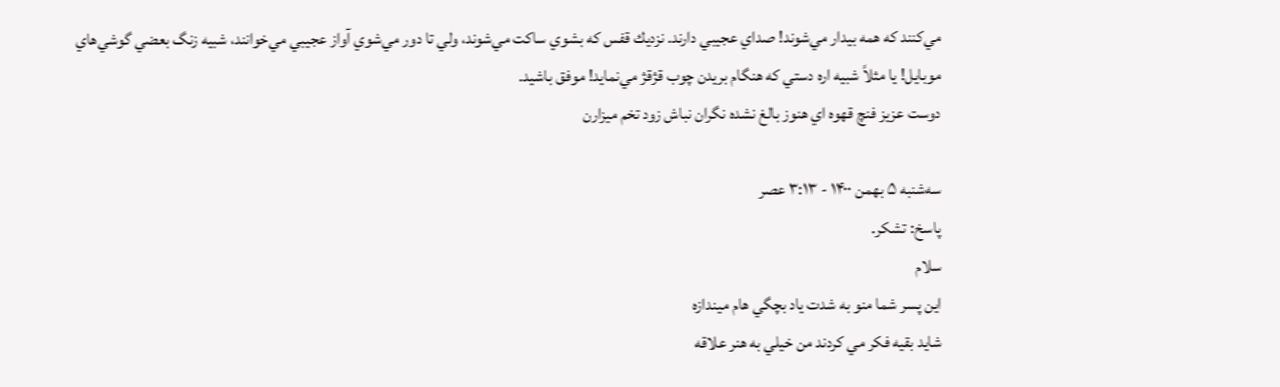مي‌كنند كه همه بيدار مي‌شوند! صداي عجيبي دارند. نزديك قفس كه بشوي ساكت مي‌شوند، ولي تا دور مي‌شوي آواز عجيبي مي‌خوانند، شبيه زنگ بعضي گوشي‌هاي موبايل! يا مثلاً شبيه اره دستي كه هنگام بريدن چوب قژقژ مي‌نمايد! موفق باشيد.
دوست عزيز فنچ قهوه اي هنوز بالغ نشده نگران نباش زود تخم ميزارن

سه‌شنبه ۵ بهمن ۱۴۰۰ - ۳:۱۳ عصر
پاسخ: تشكر.
سلام
اين پسر شما منو به شدت ياد بچگي هام ميندازه
شايد بقيه فكر مي كردند من خيلي به هنر علاقه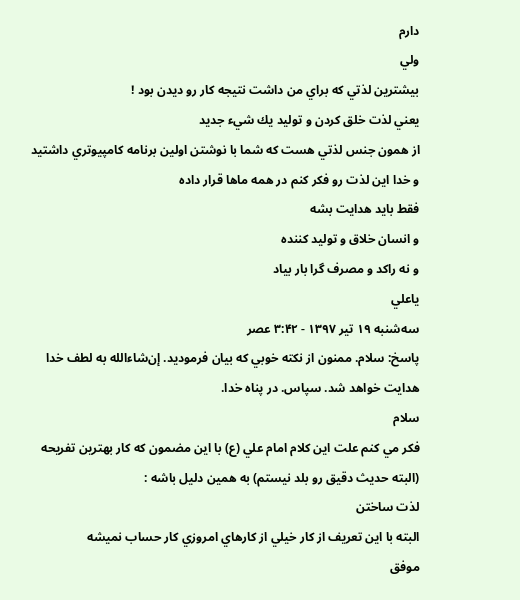دارم
ولي
بيشترين لذتي كه براي من داشت نتيجه كار رو ديدن بود !
يعني لذت خلق كردن و توليد يك شيء جديد
از همون جنس لذتي هست كه شما با نوشتن اولين برنامه كامپيوتري داشتيد
و خدا اين لذت رو فكر كنم در همه ماها قرار داده
فقط بايد هدايت بشه
و انسان خلاق و توليد كننده
و نه راكد و مصرف گرا بار بياد
ياعلي
سه‌شنبه ۱۹ تير ۱۳۹۷ - ۳:۴۲ عصر
پاسخ: سلام. ممنون از نكته خوبي كه بيان فرموديد. إن‌شاءالله به لطف خدا هدايت خواهد شد. سپاس. در پناه خدا.
سلام
فكر مي كنم علت اين كلام امام علي (ع) با اين مضمون كه كار بهترين تفريحه (البته حديث دقيق رو بلد نيستم) به همين دليل باشه :
لذت ساختن
البته با اين تعريف از كار خيلي از كارهاي امروزي كار حساب نميشه
موفق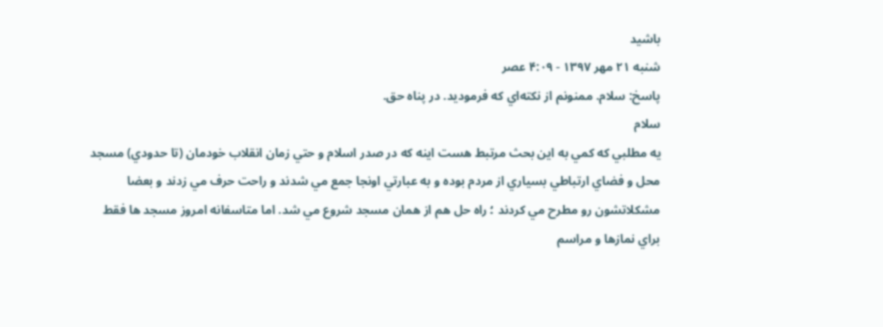باشيد
شنبه ۲۱ مهر ۱۳۹۷ - ۴:۰۹ عصر
پاسخ: سلام. ممنونم از نكته‌اي كه فرموديد. در پناه حق.
سلام
يه مطلبي كه كمي به اين بحث مرتبط هست اينه كه در صدر اسلام و حتي زمان انقلاب خودمان (تا حدودي) مسجد محل و فضاي ارتباطي بسياري از مردم بوده و به عبارتي اونجا جمع مي شدند و راحت حرف مي زدند و بعضا مشكلاتشون رو مطرح مي كردند ؛ راه حل هم از همان مسجد شروع مي شد. اما متاسفانه امروز مسجد ها فقط براي نمازها و مراسم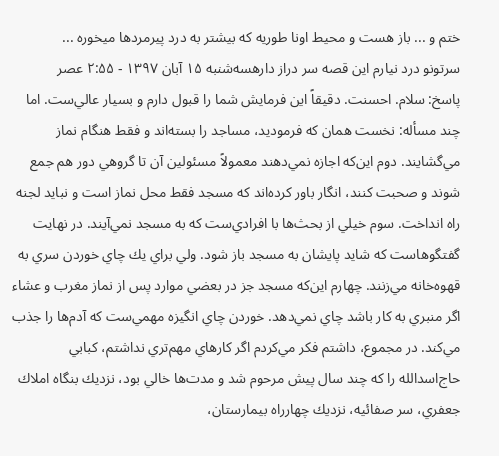ختم و ... باز هست و محيط اونا طوريه كه بيشتر به درد پيرمردها ميخوره ...
سرتونو درد نيارم اين قصه سر دراز دارهسه‌شنبه ۱۵ آبان ۱۳۹۷ - ۲:۵۵ عصر
پاسخ: سلام. احسنت. دقيقاً اين فرمايش شما را قبول دارم و بسيار عالي‌ست. اما چند مسأله: نخست همان كه فرموديد، مساجد را بسته‌اند و فقط هنگام نماز مي‌گشايند. دوم اين‌كه اجازه نمي‌دهند معمولاً مسئولين آن تا گروهي دور هم جمع شوند و صحبت كنند، انگار باور كرده‌اند كه مسجد فقط محل نماز است و نبايد لجنه راه انداخت. سوم خيلي از بحث‌ها با افرادي‌ست كه به مسجد نمي‌آيند. در نهايت گفتگوهاست كه شايد پايشان به مسجد باز شود. ولي براي يك چاي خوردن سري به قهوه‌خانه مي‌زنند. چهارم اين‌كه مسجد جز در بعضي موارد پس از نماز مغرب و عشاء اگر منبري به كار باشد چاي نمي‌دهد. خوردن چاي انگيزه مهمي‌ست كه آدم‌ها را جذب مي‌كند. در مجموع، داشتم فكر مي‌كردم اگر كارهاي مهم‌تري نداشتم، كبابي حاج‌اسدالله را كه چند سال پيش مرحوم شد و مدت‌ها خالي بود، نزديك بنگاه املاك جعفري، سر صفائيه، نزديك چهارراه بيمارستان،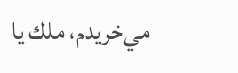مي‌خريدم، ملك يا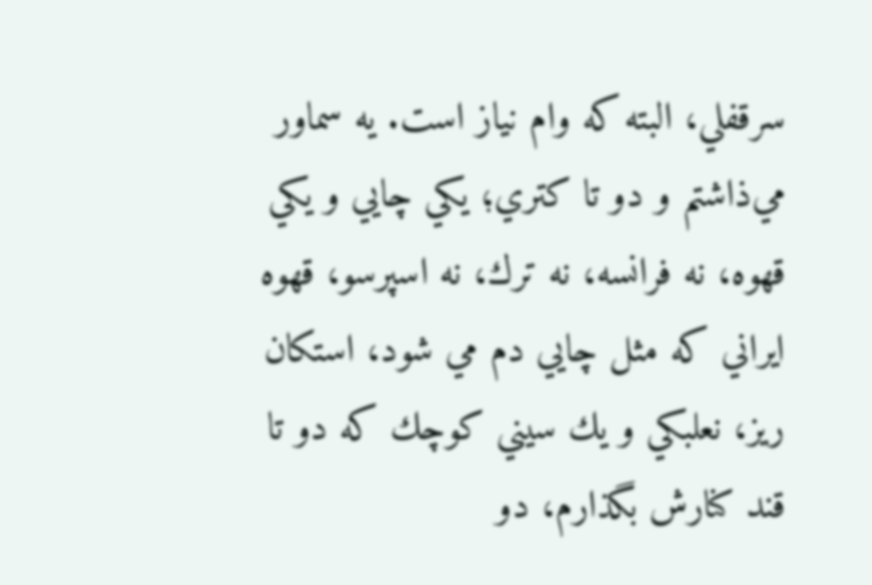سرقفلي، البته كه وام نياز است. يه سماور مي‌ذاشتم و دو تا كتري؛ يكي چايي و يكي قهوه، نه فرانسه،‌ نه ترك، نه اسپرسو، قهوه ايراني كه مثل چايي دم مي شود، استكان ريز، نعلبكي و يك سيني كوچك كه دو تا قند كنارش بگذارم، دو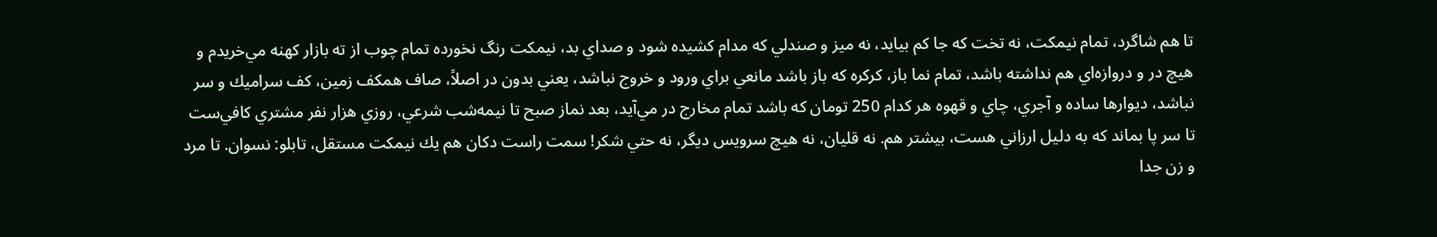تا هم شاگرد، تمام نيمكت، نه تخت كه جا كم بيايد، نه ميز و صندلي كه مدام كشيده شود و صداي بد، نيمكت رنگ نخورده تمام چوب از ته بازار كهنه مي‌خريدم و هيچ در و دروازه‌اي هم نداشته باشد، تمام نما باز، كركره كه باز باشد مانعي براي ورود و خروج نباشد، يعني بدون در اصلاً، صاف همكف زمين، كف سراميك و سر نباشد، ديوارها ساده و آجري، چاي و قهوه هر كدام 250 تومان كه باشد تمام مخارج در مي‌آيد، بعد نماز صبح تا نيمه‌شب شرعي، روزي هزار نفر مشتري كافي‌ست تا سر پا بماند كه به دليل ارزاني هست، بيشتر هم. نه قليان، نه هيچ سرويس ديگر، نه حتي شكر! سمت راست دكان هم يك نيمكت مستقل، تابلو: نسوان. تا مرد و زن جدا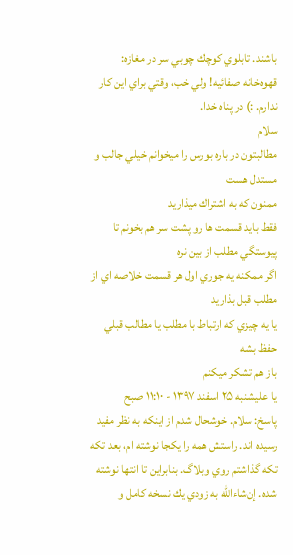باشند. تابلوي كوچك چوبي سر در مغازه: قهوه‌خانه صفائيه! ولي خب، وقتي براي اين كار ندارم. :) در پناه خدا.
سلام
مطالبتون در باره بورس را ميخوانم خيلي جالب و مستدل هست
ممنون كه به اشتراك ميذاريد
فقط بايد قسمت ها رو پشت سر هم بخونم تا پيوستگي مطلب از بين نره
اگر ممكنه يه جوري اول هر قسمت خلاصه اي از مطلب قبل بذاريد
يا يه چيزي كه ارتباط با مطلب يا مطالب قبلي حفظ بشه
باز هم تشكر ميكنم
يا عليشنبه ۲۵ اسفند ۱۳۹۷ - ۱۱:۱۰ صبح
پاسخ: سلام. خوشحال شدم از اينكه به نظر مفيد رسيده اند. راستش همه را يكجا نوشته ام، بعد تكه تكه گذاشتم روي وبلاگ. بنابراين تا انتها نوشته شده. إن‌شاءاللّه به زودي يك نسخه كامل و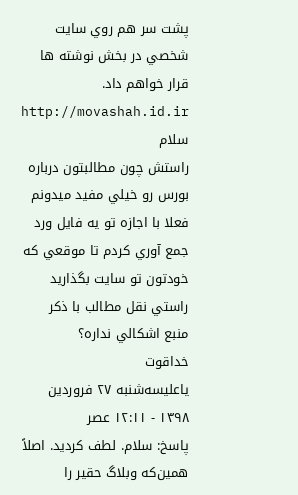پشت سر هم روي سايت شخصي در بخش نوشته ها قرار خواهم داد. http://movashah.id.ir
سلام
راستش چون مطالبتون درباره بورس رو خيلي مفيد ميدونم فعلا با اجازه تو يه فايل ورد جمع آوري كردم تا موقعي كه خودتون تو سايت بگذاريد
راستي نقل مطالب با ذكر منبع اشكالي نداره؟
خداقوت
ياعليسه‌شنبه ۲۷ فروردين ۱۳۹۸ - ۱۲:۱۱ عصر
پاسخ: سلام. لطف كرديد. اصلاً همين‌كه وبلاگ حقير را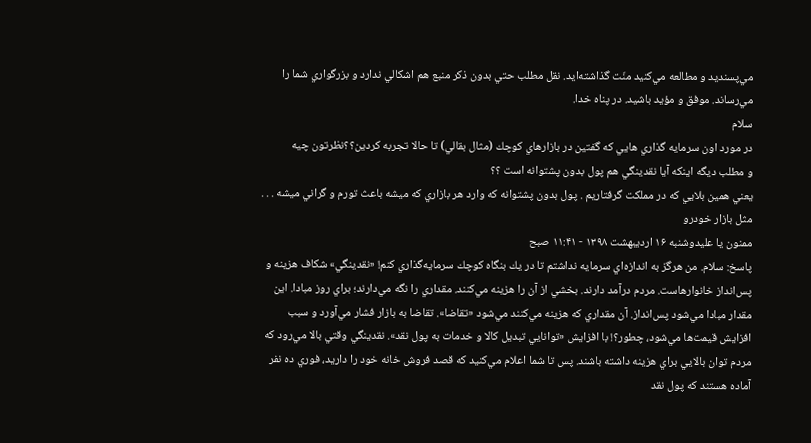مي‌پسنديد و مطالعه مي‌كنيد منّت گذاشته‌ايد. نقل مطلب حتي بدون ذكر منبع هم اشكالي ندارد و بزرگواري شما را مي‌رساند. موفق و مؤيد باشيد. در پناه خدا.
سلام
در مورد اون سرمايه گذاري هايي كه گفتين در بازارهاي كوچك (مثال بقالي) تا حالا تجربه كردين؟؟نظرتون چيه
و مطلب ديگه اينكه آيا نقدينگي هم پول بدون پشتوانه است ؟؟
يعني همين بلايي كه در مملكت گرفتاريم . پول بدون پشتوانه كه وارد هر بازاري كه ميشه باعث تورم و گراني ميشه . . . مثل بازار خودرو
ممنون يا عليدوشنبه ۱۶ ارديبهشت ۱۳۹۸ - ۱۱:۴۱ صبح
پاسخ: سلام. من هرگز به اندازه‌اي سرمايه نداشتم تا در يك بنگاه كوچك سرمايه‌گذاري كنم! «نقدينگي» شكاف هزينه و پس‌انداز خانوارهاست. مردم درآمد دارند. بخشي از آن را هزينه مي‌كنند. مقداري را نگه مي‌دارند؛ براي روز مبادا. اين مقدار مبادا مي‌شود پس‌انداز. آن مقداري كه هزينه مي‌كنند مي‌شود «تقاضا». تقاضا به بازار فشار مي‌آورد و سبب افزايش قيمت‌ها مي‌شود، چطور؟! با افزايش «توانايي تبديل كالا و خدمات به پول نقد». نقدينگي وقتي بالا مي‌رود كه مردم توان بالايي براي هزينه داشته باشند. پس تا شما اعلام مي‌كنيد كه قصد فروش خانه خود را داريد، فوري ده نفر آماده هستند كه پول نقد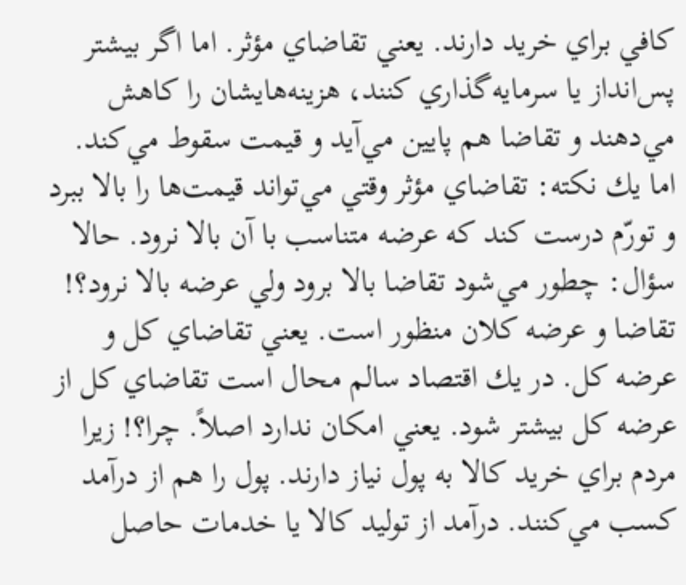كافي براي خريد دارند. يعني تقاضاي مؤثر. اما اگر بيشتر پس‌انداز يا سرمايه‌گذاري كنند، هزينه‌هايشان را كاهش مي‌دهند و تقاضا هم پايين مي‌آيد و قيمت سقوط مي‌كند. اما يك نكته: تقاضاي مؤثر وقتي مي‌تواند قيمت‌ها را بالا ببرد و تورّم درست كند كه عرضه متناسب با آن بالا نرود. حالا سؤال: چطور مي‌شود تقاضا بالا برود ولي عرضه بالا نرود؟! تقاضا و عرضه كلان منظور است. يعني تقاضاي كل و عرضه كل. در يك اقتصاد سالم محال است تقاضاي كل از عرضه كل بيشتر شود. يعني امكان ندارد اصلاً. چرا؟! زيرا مردم براي خريد كالا به پول نياز دارند. پول را هم از درآمد كسب مي‌كنند. درآمد از توليد كالا يا خدمات حاصل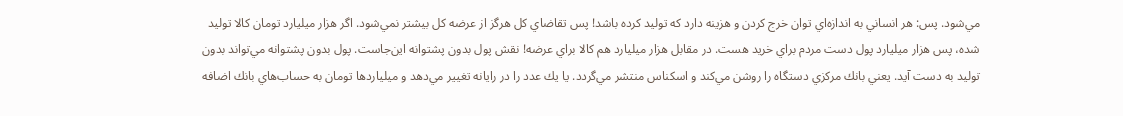مي‌شود. پس: هر انساني به اندازه‌اي توان خرج كردن و هزينه دارد كه توليد كرده باشد! پس تقاضاي كل هرگز از عرضه كل بيشتر نمي‌شود. اگر هزار ميليارد تومان كالا توليد شده، پس هزار ميليارد پول دست مردم براي خريد هست. در مقابل هزار ميليارد هم كالا براي عرضه! نقش پول بدون پشتوانه اين‌جاست. پول بدون پشتوانه مي‌تواند بدون توليد به دست آيد. يعني بانك مركزي دستگاه را روشن مي‌كند و اسكناس منتشر مي‌گردد. يا يك عدد را در رايانه تغيير مي‌دهد و ميلياردها تومان به حساب‌هاي بانك اضافه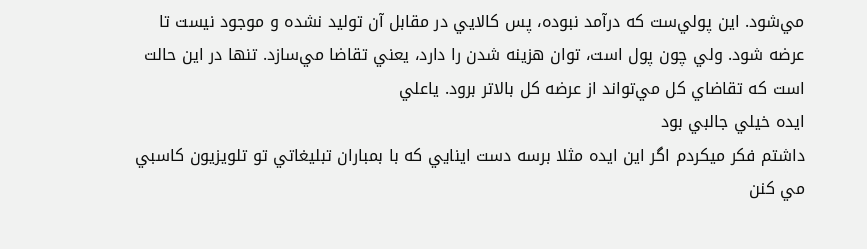مي‌شود. اين پولي‌ست كه درآمد نبوده، پس كالايي در مقابل آن توليد نشده و موجود نيست تا عرضه شود. ولي چون پول است، توان هزينه شدن را دارد، يعني تقاضا مي‌سازد. تنها در اين حالت است كه تقاضاي كل مي‌تواند از عرضه كل بالاتر برود. ياعلي
ايده خيلي جالبي بود
داشتم فكر ميكردم اگر اين ايده مثلا برسه دست اينايي كه با بمباران تبليغاتي تو تلويزيون كاسبي مي كنن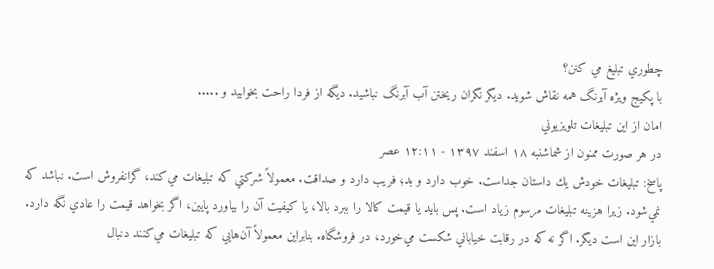چطوري تبليغ مي كنن؟
با پكيج ويژه آبرنگ همه نقاش شويد. ديگر نگران ريختن آب آبرنگ نباشيد. ديگه از فردا راحت بخوابيد و .....
امان از اين تبليغات تلويزيوني
در هر صورت ممنون از شماشنبه ۱۸ اسفند ۱۳۹۷ - ۱۲:۱۱ عصر
پاسخ: تبليغات خودش يك داستان جداست. خوب دارد و بد؛ فريب دارد و صداقت. معمولاً شركتي كه تبليغات مي‌كند، گرانفروش است. نباشد كه نمي‌شود. زيرا هزينه تبليغات مرسوم زياد است. پس بايد يا قيمت كالا را ببرد بالا، يا كيفيت آن را بياورد پايين، اگر بخواهد قيمت را عادي نگه دارد. بازار اين است ديگر. اگر نه كه در رقابت خياباني شكست مي‌خورد، در فروشگاه. بنابراين معمولاً آن‌هايي كه تبليغات مي‌كنند دنبال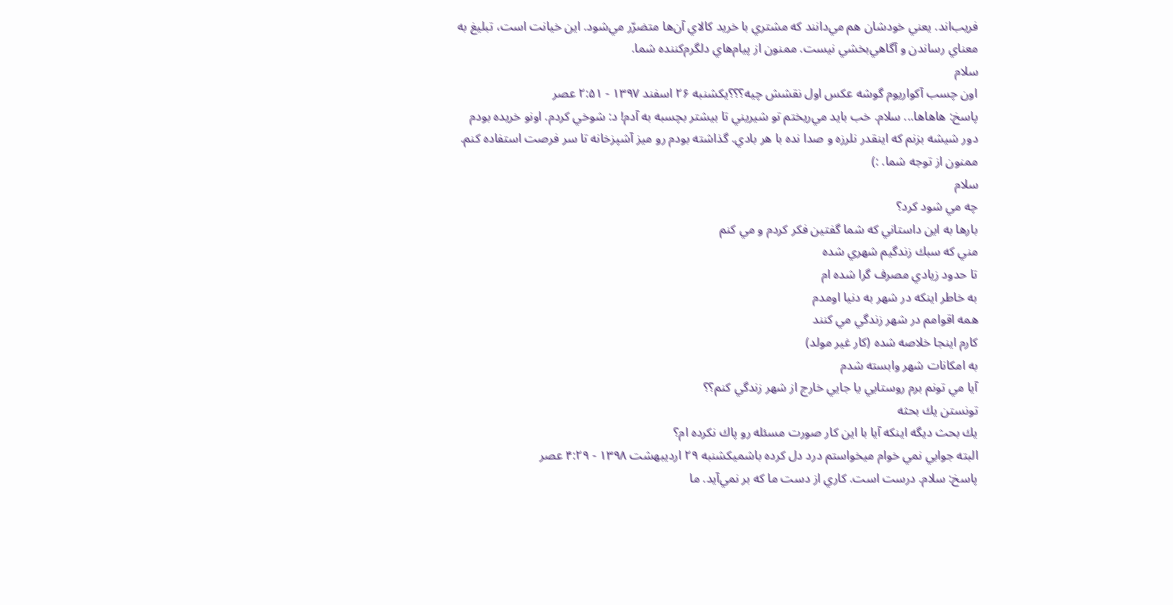فريب‌اند. يعني خودشان هم مي‌دانند كه مشتري با خريد كالاي آن‌ها متضرّر مي‌شود. اين خيانت است، تبليغ به معناي رساندن و آگاهي‌بخشي نيست. ممنون از پيام‌هاي دلگرم‌كننده شما.
سلام
اون چسب آكواريوم گوشه عكس اول نقشش چيه؟؟؟يكشنبه ۲۶ اسفند ۱۳۹۷ - ۲:۵۱ عصر
پاسخ: هاهاها... سلام. خب بايد مي‌ريختم تو شيريني تا بيشتر بچسبه به آدم! د: شوخي كردم. اونو خريده بودم دور شيشه بزنم كه اينقدر نلرزه و صدا نده با هر بادي. گذاشته بودم رو ميز آشپزخانه تا سر فرصت استفاده كنم. ممنون از توجه شما. :)
سلام
چه مي شود كرد؟
بارها به اين داستاني كه شما گفتين فكر كردم و مي كنم
مني كه سبك زندگيم شهري شده
تا حدود زيادي مصرف گرا شده ام
به خاطر اينكه در شهر به دنيا اومدم
همه اقوامم در شهر زندگي مي كنند
كارم اينجا خلاصه شده (كار غير مولد)
به امكانات شهر وابسته شدم
آيا مي تونم برم روستايي يا جايي خارج از شهر زندگي كنم؟؟
تونستن يك بحثه
يك بحث ديگه اينكه آيا با اين كار صورت مسئله رو پاك نكرده ام؟
البته جوابي نمي خوام ميخواستم درد دل كرده باشميكشنبه ۲۹ ارديبهشت ۱۳۹۸ - ۴:۲۹ عصر
پاسخ: سلام. درست است. كاري از دست ما كه بر نمي‌آيد. ما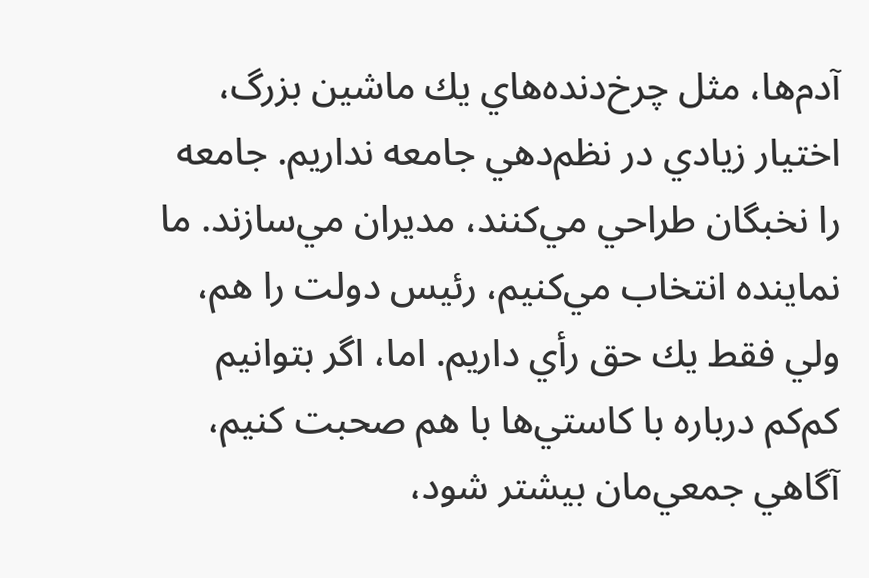آدم‌ها، مثل چرخ‌دنده‌هاي يك ماشين بزرگ، اختيار زيادي در نظم‌دهي جامعه نداريم. جامعه را نخبگان طراحي مي‌كنند، مديران مي‌سازند. ما نماينده انتخاب مي‌كنيم، رئيس دولت را هم، ولي فقط يك حق رأي داريم. اما، اگر بتوانيم كم‌كم درباره با كاستي‌ها با هم صحبت كنيم، آگاهي جمعي‌مان بيشتر شود،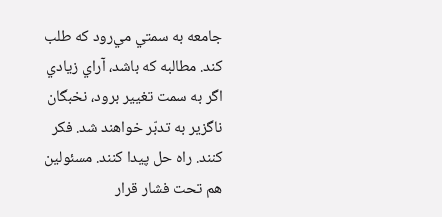جامعه به سمتي مي‌رود كه طلب كند. مطالبه كه باشد، آراي زيادي اگر به سمت تغيير برود، نخبگان ناگزير به تدبّر خواهند شد. فكر كنند. راه حل پيدا كنند. مسئولين هم تحت فشار قرار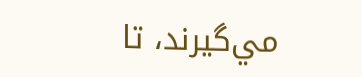مي‌گيرند، تا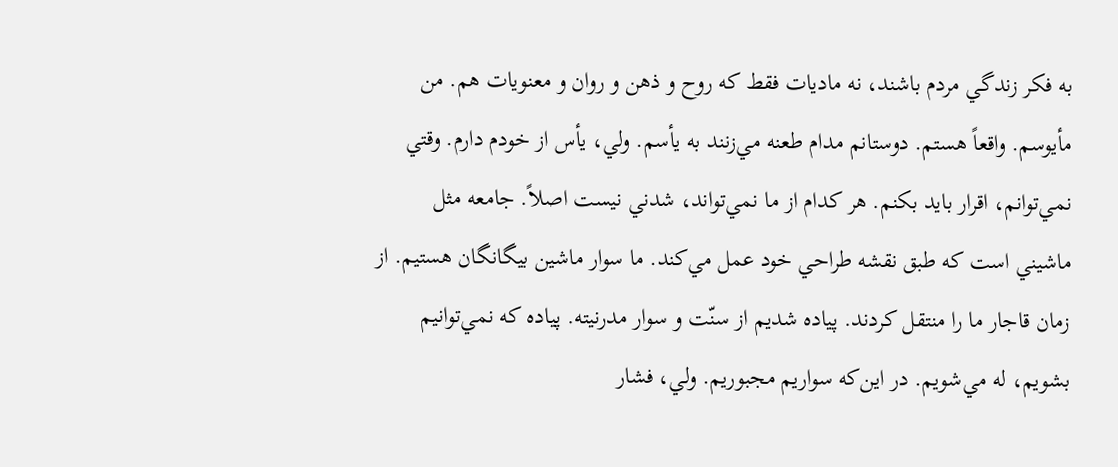به فكر زندگي مردم باشند، نه ماديات فقط كه روح و ذهن و روان و معنويات هم. من مأيوسم. واقعاً‌ هستم. دوستانم مدام طعنه مي‌زنند به يأسم. ولي، يأس از خودم دارم. وقتي نمي‌توانم، اقرار بايد بكنم. هر كدام از ما نمي‌تواند، شدني نيست اصلاً. جامعه مثل ماشيني است كه طبق نقشه طراحي خود عمل مي‌كند. ما سوار ماشين بيگانگان هستيم. از زمان قاجار ما را منتقل كردند. پياده شديم از سنّت و سوار مدرنيته. پياده كه نمي‌توانيم بشويم، له مي‌شويم. در اين‌كه سواريم مجبوريم. ولي، فشار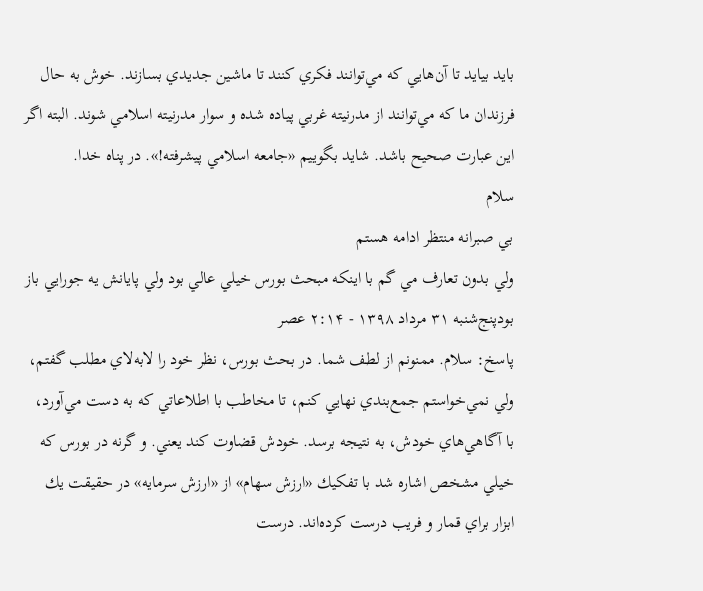بايد بيايد تا آن‌هايي كه مي‌توانند فكري كنند تا ماشين جديدي بسازند. خوش‌ به حال فرزندان ما كه مي‌توانند از مدرنيته غربي پياده شده و سوار مدرنيته اسلامي شوند. البته اگر اين عبارت صحيح باشد. شايد بگوييم «جامعه اسلامي پيشرفته!». در پناه خدا.
سلام
بي صبرانه منتظر ادامه هستم
ولي بدون تعارف مي گم با اينكه مبحث بورس خيلي عالي بود ولي پايانش يه جورايي باز بودپنج‌شنبه ۳۱ مرداد ۱۳۹۸ - ۲:۱۴ عصر
پاسخ: سلام. ممنونم از لطف شما. در بحث بورس، نظر خود را لابه‌لاي مطلب گفتم، ولي نمي‌خواستم جمع‌بندي نهايي كنم، تا مخاطب با اطلاعاتي كه به دست مي‌آورد، با آگاهي‌هاي خودش، به نتيجه برسد. خودش قضاوت كند يعني. و گرنه در بورس كه خيلي مشخص اشاره شد با تفكيك «ارزش سهام» از «ارزش سرمايه» در حقيقت يك ابزار براي قمار و فريب درست كرده‌اند. درست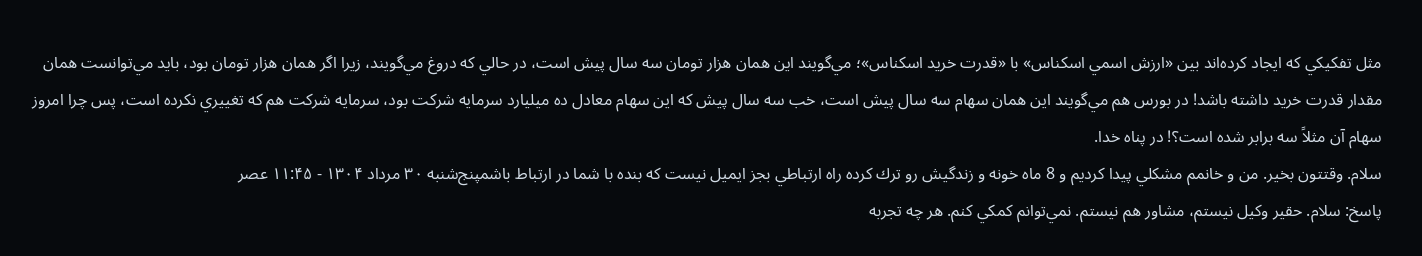مثل تفكيكي كه ايجاد كرده‌اند بين «ارزش اسمي اسكناس» با «قدرت خريد اسكناس»؛ مي‌گويند اين همان هزار تومان سه سال پيش است، در حالي كه دروغ مي‌گويند، زيرا اگر همان هزار تومان بود، بايد مي‌توانست همان مقدار قدرت خريد داشته باشد! در بورس هم مي‌گويند اين همان سهام سه سال پيش است، خب سه سال پيش كه اين سهام معادل ده ميليارد سرمايه شركت بود، سرمايه شركت هم كه تغييري نكرده است، پس چرا امروز سهام آن مثلاً سه برابر شده است؟! در پناه خدا.
سلام. وقتتون بخير. من و خانمم مشكلي پيدا كرديم و 8 ماه خونه و زندگيش رو ترك كرده راه ارتباطي بجز ايميل نيست كه بنده با شما در ارتباط باشمپنج‌شنبه ۳۰ مرداد ۱۳۰۴ - ۱۱:۴۵ عصر
پاسخ: سلام. حقير وكيل نيستم، مشاور هم نيستم. نمي‌توانم كمكي كنم. هر چه تجربه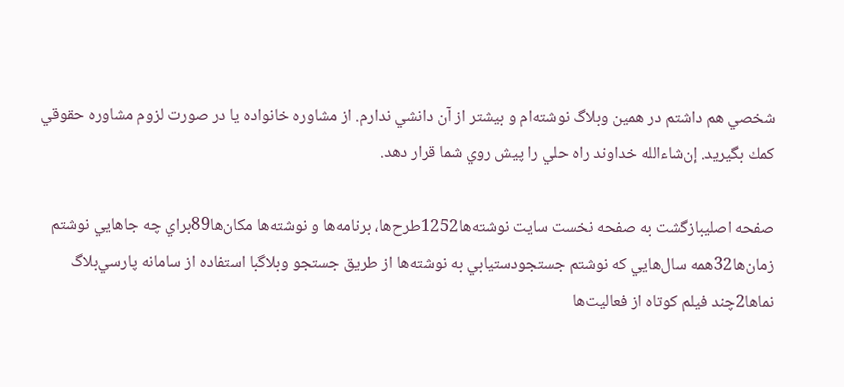شخصي هم داشتم در همين وبلاگ نوشته‌ام و بيشتر از آن دانشي ندارم. از مشاوره خانواده يا در صورت لزوم مشاوره حقوقي كمك بگيريد. إن‌شاءالله خداوند راه حلي را پيش روي شما قرار دهد.

صفحه اصليبازگشت به صفحه نخست سايت نوشته‌ها1252طرح‌ها، برنامه‌ها و نوشته‌ها مكان‌ها89براي چه جاهايي نوشتم زمان‌ها32همه سال‌هايي كه نوشتم جستجودستيابي به نوشته‌ها از طريق جستجو وبلاگبا استفاده از سامانه پارسي‌بلاگ نماها2چند فيلم كوتاه از فعاليت‌ها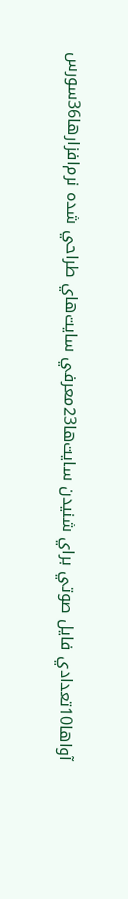آواها10تعدادي فايل صوتي براي شنيدن سايت‌ها23معرفي سايت‌هاي طراحي شده نرم‌افزارها36سورس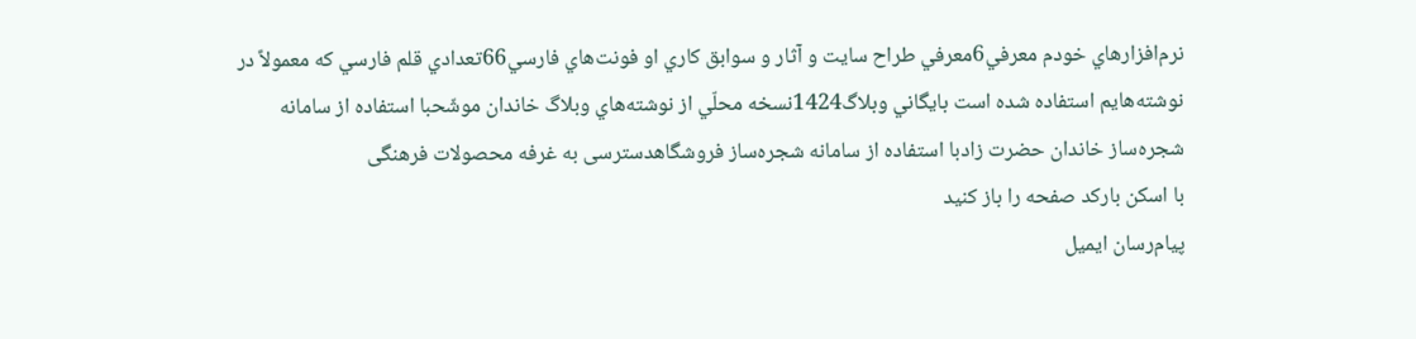نرم‌افزارهاي خودم معرفي6معرفي طراح سايت و آثار و سوابق كاري او فونت‌هاي فارسي66تعدادي قلم فارسي كه معمولاً در نوشته‌هايم استفاده شده است بايگاني وبلاگ1424نسخه محلّي از نوشته‌هاي وبلاگ خاندان موشّحبا استفاده از سامانه شجره‌ساز خاندان حضرت زادبا استفاده از سامانه شجره‌ساز فروشگاهدسترسی به غرفه محصولات فرهنگی
با اسكن باركد صفحه را باز كنيد
پيام‌رسان ايميل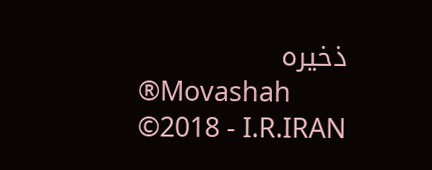ذخيره
®Movashah ©2018 - I.R.IRAN